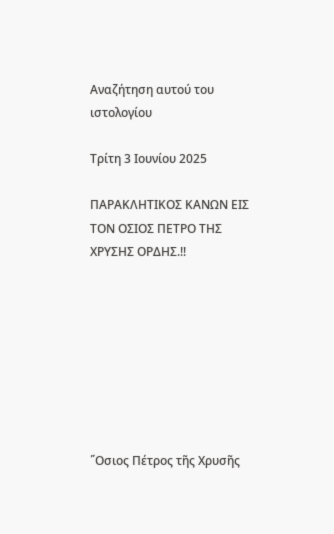Αναζήτηση αυτού του ιστολογίου

Τρίτη 3 Ιουνίου 2025

ΠΑΡΑΚΛΗΤΙΚΟΣ ΚΑΝΩΝ ΕΙΣ ΤΟΝ ΟΣΙΟΣ ΠΕΤΡΟ ΤΗΣ ΧΡΥΣΗΣ ΟΡΔΗΣ.!!








῞Οσιος Πέτρος τῆς Χρυσῆς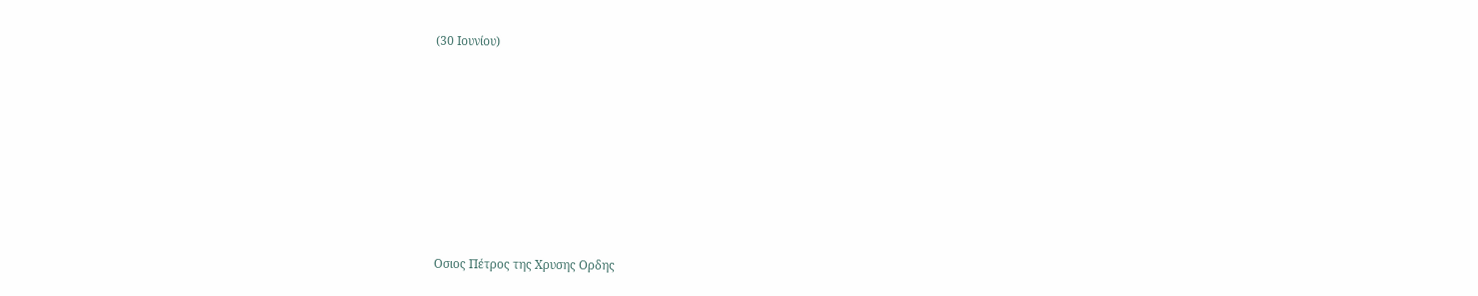(30 Ιουνίου)











Οσιος Πέτρος της Χρυσης Ορδης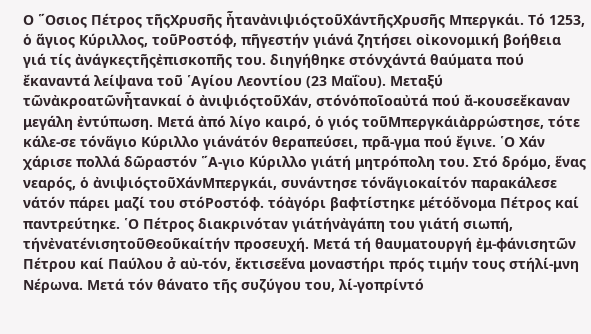Ο ῞Οσιος Πέτρος τῆςΧρυσῆς ἦτανἀνιψιόςτοῦΧάντῆςΧρυσῆς Μπεργκάι. Τό 1253, ὁ ἅγιος Κύριλλος, τοῦΡοστόφ, πῆγεστήν γιάνά ζητήσει οἰκονομική βοήθεια γιά τίς ἀνάγκεςτῆςἐπισκοπῆς του. διηγήθηκε στόνχάντά θαύματα πού ἔκαναντά λείψανα τοῦ ῾Αγίου Λεοντίου (23 Μαΐου). Μεταξύ τῶνἀκροατῶνἦτανκαί ὁ ἀνιψιόςτοῦΧάν, στόνὁποῖοαὐτά πού ἄ-κουσεἔκαναν μεγάλη ἐντύπωση. Μετά ἀπό λίγο καιρό, ὁ γιός τοῦΜπεργκάιἀρρώστησε, τότε κάλε-σε τόνἅγιο Κύριλλο γιάνάτόν θεραπεύσει, πρᾶ-γμα πού ἔγινε. ῾Ο Χάν χάρισε πολλά δῶραστόν ῞Α-γιο Κύριλλο γιάτή μητρόπολη του. Στό δρόμο, ἕνας νεαρός, ὁ ἀνιψιόςτοῦΧάνΜπεργκάι, συνάντησε τόνἅγιοκαίτόν παρακάλεσε νάτόν πάρει μαζί του στόΡοστόφ. τόἀγόρι βαφτίστηκε μέτόὄνομα Πέτρος καί παντρεύτηκε. ῾Ο Πέτρος διακρινόταν γιάτήνἀγάπη του γιάτή σιωπή, τήνἐνατένισητοῦΘεοῦκαίτήν προσευχή. Μετά τή θαυματουργή ἐμ-φάνισητῶν  Πέτρου καί Παύλου σ̉ αὐ-τόν, ἔκτισεἕνα μοναστήρι πρός τιμήν τους στήλί-μνη Νέρωνα. Μετά τόν θάνατο τῆς συζύγου του, λί-γοπρίντό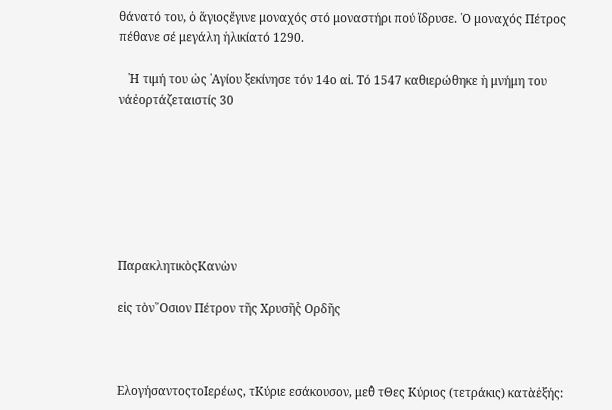θάνατό του, ὁ ἅγιοςἔγινε μοναχός στό μοναστήρι πού ἵδρυσε. ῾Ο μοναχός Πέτρος πέθανε σέ μεγάλη ἡλικίατό 1290.

   ῾Η τιμή του ὠς ῾Αγίου ξεκίνησε τόν 14ο αἰ. Τό 1547 καθιερώθηκε ἡ μνήμη του νάἐορτάζεταιστίς 30







ΠαρακλητικὸςΚανὼν

εἰς τὸν῞Οσιον Πέτρον τῆς Χρυσῆς̉ Ορδῆς



ΕλογήσαντοςτοΙερέως, τΚύριε εσάκουσον, μεθ̉ τΘες Κύριος (τετράκις) κατὰἑξής: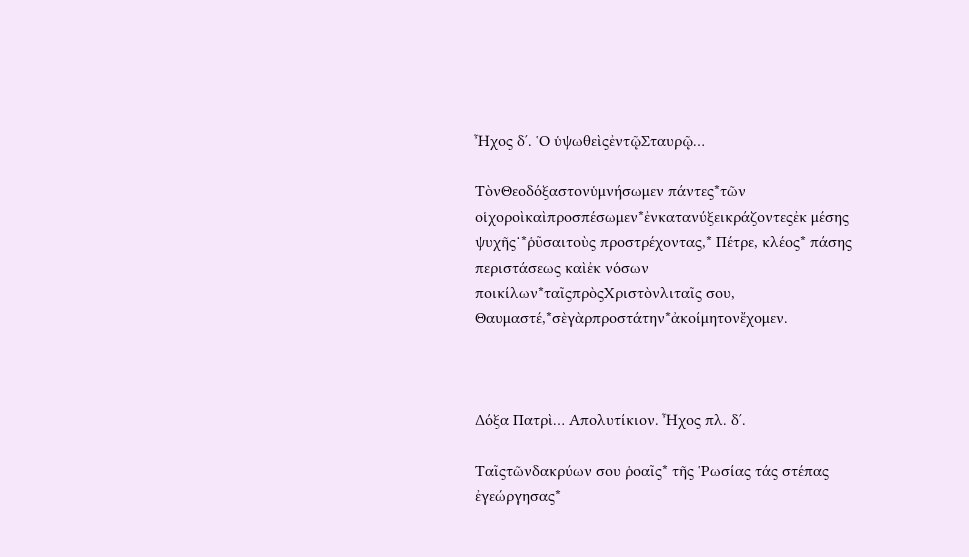Ἦχος δʹ. ῾Ο ὑψωθεὶςἐντῷΣταυρῷ…

ΤὸνΘεοδόξαστονὑμνήσωμεν πάντες*τῶν  οἱχοροὶκαὶπροσπέσωμεν*ἐνκατανύξεικράζοντεςἐκ μέσης ψυχῆς˙*ῥῦσαιτοὺς προστρέχοντας,* Πέτρε, κλέος* πάσης περιστάσεως καὶἐκ νόσων ποικίλων*ταῖςπρὸςΧριστὸνλιταῖς σου, Θαυμαστέ,*σὲγὰρπροστάτην*ἀκοίμητονἔχομεν.



Δόξα Πατρὶ… Απολυτίκιον. Ἦχος πλ. δʹ.

Ταῖςτῶνδακρύων σου ῥοαῖς* τῆς ῾Ρωσίας τάς στέπας ἐγεώργησας*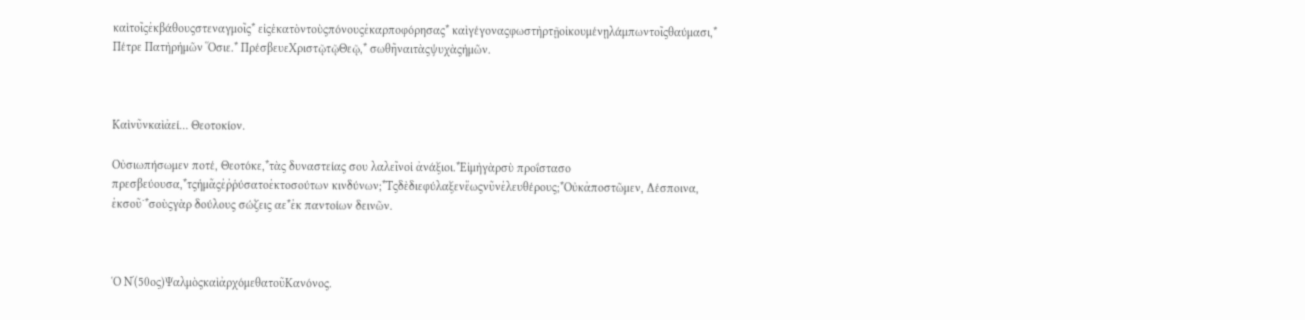καὶτοῖςἐκβάθουςστεναγμοῖς* εἰςἑκατὸντοὺςπόνουςἐκαρποφόρησας* καὶγέγοναςφωστὴρτῇοἰκουμένῃλάμπωντοῖςθαύμασι,* Πέτρε Πατὴρἡμῶν Ὅσιε.* ΠρέσβευεΧριστῷτῷΘεῷ,* σωθῆναιτὰςψυχὰςἡμῶν.



Καὶνῦνκαὶἀεί… Θεοτοκίον.

Οὐσιωπήσωμεν ποτέ, Θεοτόκε,*τὰς δυναστείας σου λαλεῖνοἱ ἀνάξιοι.*Εἰμὴγὰρσὺ προΐστασο πρεσβεύουσα,*τςἡμᾶςἐῤῥύσατοἐκτοσούτων κινδύνων;*Τςδὲδιεφύλαξενἔωςνῦνἐλευθέρους;*Οὐκἀποστῶμεν, Δέσποινα, ἐκσοῦ˙*σοὺςγὰρ δούλους σώζεις αε*ἐκ παντοίων δεινῶν.



῾Ο Νʹ(50ος)ΨαλμὸςκαὶἀρχόμεθατοῦΚανόνος.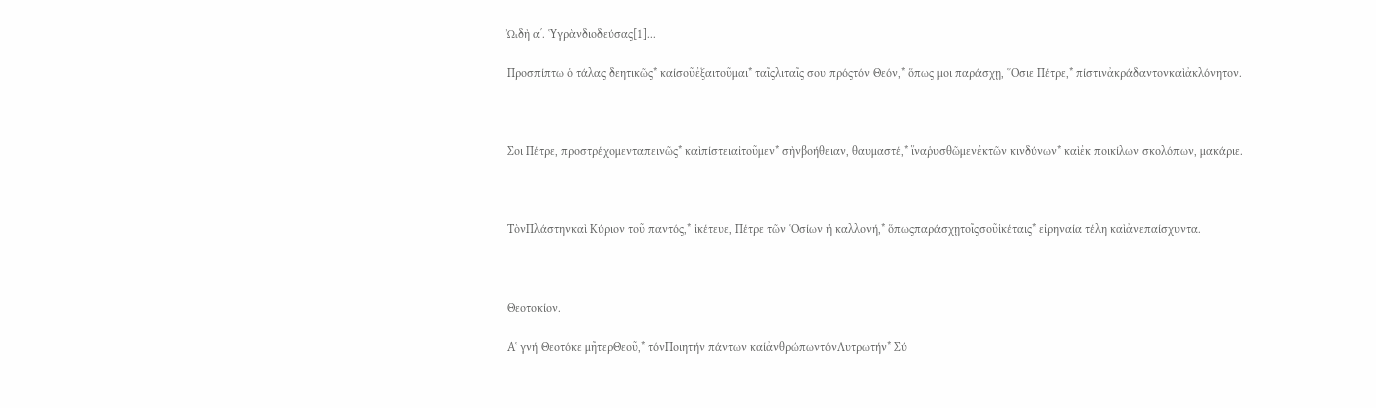ᾨδὴ αʹ. ῾Υγρὰνδιοδεύσας[1]...

Προσπίπτω ὁ τάλας δεητικῶς* καίσοῦἐξαιτοῦμαι* ταῖςλιταῖς σου πρόςτόν Θεόν,* ὅπως μοι παράσχῃ, ῞Οσιε Πέτρε,* πίστινἀκράδαντονκαὶἀκλόνητον.



Σοι Πέτρε, προστρέχομενταπεινῶς* καὶπίστειαἰτοῦμεν* σὴνβοήθειαν, θαυμαστέ,* ἵναῥυσθῶμενἐκτῶν κινδύνων* καὶἐκ ποικίλων σκολόπων, μακάριε.



ΤὸνΠλάστηνκαὶ Κύριον τοῦ παντός,* ἱκέτευε, Πέτρε τῶν ῾Οσίων ἡ καλλονή,* ὅπωςπαράσχῃτοῖςσοῦἱκέταις* εἰρηναία τέλη καὶἀνεπαίσχυντα.



Θεοτοκίον.

Α῾ γνή Θεοτόκε μῆτερΘεοῦ,* τόνΠοιητήν πάντων καίἀνθρώπωντόνΛυτρωτήν* Σύ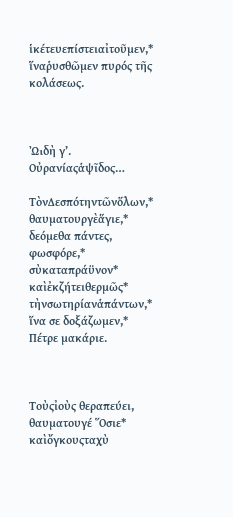ἱκέτευεπίστειαἰτοῦμεν,* ἵναῥυσθῶμεν πυρός τῆς κολάσεως.



ᾨδὴ γ’. Οὐρανίαςἁψῖδος…

ΤὸνΔεσπότηντῶνὅλων,* θαυματουργὲἅγιε,* δεόμεθα πάντες, φωσφόρε,* σὺκαταπράϋνον* καὶἐκζήτειθερμῶς* τὴνσωτηρίανἁπάντων,* ἵνα σε δοξάζωμεν,* Πέτρε μακάριε.



Τοὺςἰοὺς θεραπεύει, θαυματουγέ ῞Οσιε* καὶὄγκουςταχὺ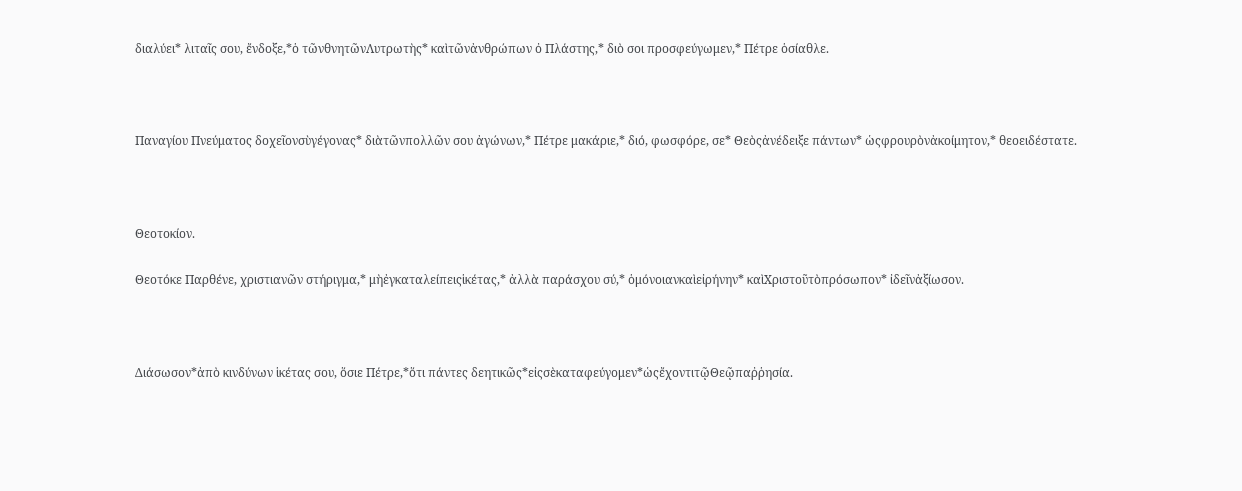διαλύει* λιταῖς σου, ἔνδοξε,*ὁ τῶνθνητῶνΛυτρωτὴς* καὶτῶνἀνθρώπων ὀ Πλάστης,* διὸ σοι προσφεύγωμεν,* Πέτρε ὁσίαθλε.



Παναγίου Πνεύματος δοχεῖονσὺγέγονας* διὰτῶνπολλῶν σου ἀγώνων,* Πέτρε μακάριε,* διό, φωσφόρε, σε* Θεὸςἀνέδειξε πάντων* ὡςφρουρὸνἀκοίμητον,* θεοειδέστατε.



Θεοτοκίον.

Θεοτόκε Παρθένε, χριστιανῶν στήριγμα,* μὴἐγκαταλείπειςἱκέτας,* ἀλλὰ παράσχου σύ,* ὁμόνοιανκαὶεἰρήνην* καὶΧριστοῦτὸπρόσωπον* ἰδεῖνἀξίωσον.



Διάσωσον*ἀπὸ κινδύνων ἱκέτας σου, ὅσιε Πέτρε,*ὅτι πάντες δεητικῶς*εἰςσὲκαταφεύγομεν*ὡςἔχοντιτῷΘεῷπαῤῥησία.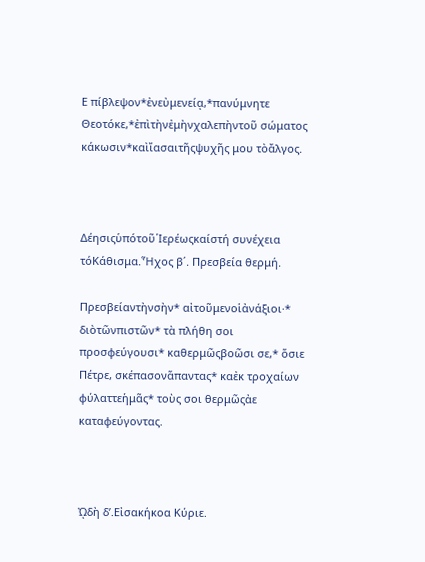Ε πίβλεψον*ἐνεὐμενείᾳ,*πανύμνητε Θεοτόκε,*ἐπὶτὴνἐμὴνχαλεπὴντοῦ σώματος κάκωσιν*καὶἴασαιτῆςψυχῆς μου τὸἄλγος.



Δέησιςὑπότοῦ῾Ιερέωςκαίστή συνέχεια τόΚάθισμα.Ἦχος β΄. Πρεσβεία θερμή.

Πρεσβείαντὴνσὴν* αἰτοῦμενοἱἀνάξιοι·* διὸτῶνπιστῶν* τὰ πλήθη σοι προσφεύγουσι* καθερμῶςβοῶσι σε,* ὅσιε Πέτρε, σκέπασονἅπαντας* καἐκ τροχαίων φύλαττεἡμᾶς* τοὺς σοι θερμῶςἀε καταφεύγοντας.



ᾨδὴ δ’.Εἰσακήκοα Κύριε.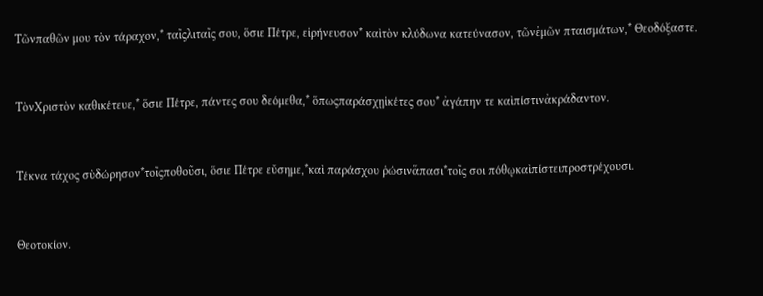Τῶνπαθῶν μου τὸν τάραχον,* ταῖςλιταῖς σου, ὅσιε Πέτρε, εἰρήνευσον* καὶτὸν κλύδωνα κατεύνασον, τῶνἐμῶν πταισμάτων,* Θεοδόξαστε.



ΤὸνΧριστὸν καθικέτευε,* ὅσιε Πέτρε, πάντες σου δεόμεθα,* ὅπωςπαράσχῃἱκέτες σου* ἀγάπην τε καὶπίστινἀκράδαντον.



Τέκνα τάχος σὺδώρησον*τοῖςποθοῦσι, ὅσιε Πέτρε εὔσημε,*καὶ παράσχου ῥώσινἅπασι*τοῖς σοι πόθῳκαὶπίστειπροστρέχουσι.



Θεοτοκίον.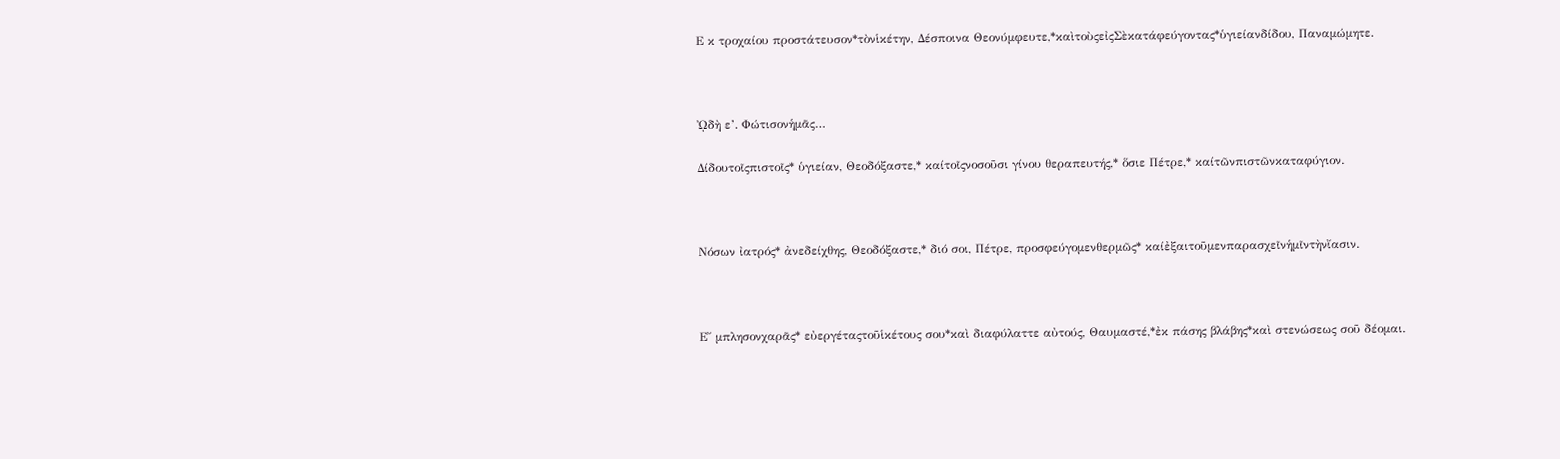Ε κ τροχαίου προστάτευσον*τὸνἱκέτην, Δέσποινα Θεονύμφευτε,*καὶτοὺςεἰςΣὲκατάφεύγοντας*ὑγιείανδίδου, Παναμώμητε.



ᾨδὴ ε’. Φώτισονἡμᾶς…

Δίδουτοῖςπιστοῖς* ὑγιείαν, Θεοδόξαστε,* καίτοῖςνοσοῦσι γίνου θεραπευτής,* ὅσιε Πέτρε,* καίτῶνπιστῶνκαταφύγιον.



Νόσων ἰατρός* ἀνεδείχθης, Θεοδόξαστε,* διό σοι, Πέτρε, προσφεύγομενθερμῶς* καίἐξαιτοῦμενπαρασχεῖνἡμῖντὴνἴασιν.



Ε῎ μπλησονχαρᾶς* εὐεργέταςτοῦἱκέτους σου*καὶ διαφύλαττε αὐτούς, Θαυμαστέ,*ἐκ πάσης βλάβης*καὶ στενώσεως σοῦ δέομαι.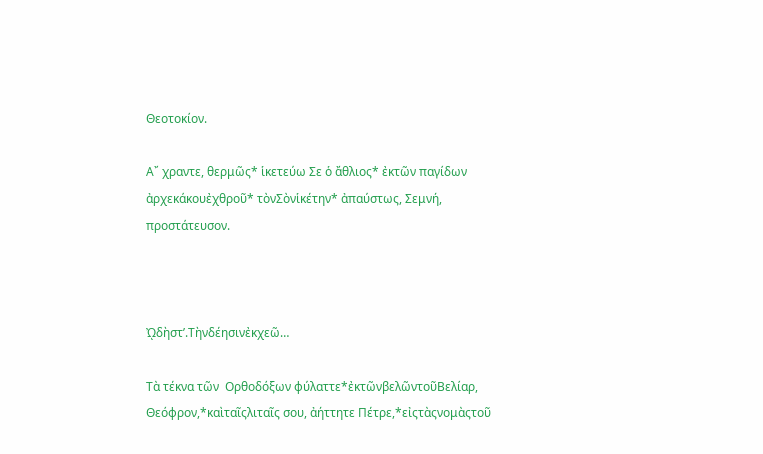Θεοτοκίον.

Α῎ χραντε, θερμῶς* ἱκετεύω Σε ὁ ἄθλιος* ἐκτῶν παγίδων ἀρχεκάκουἐχθροῦ* τὸνΣὸνἱκέτην* ἀπαύστως, Σεμνή, προστάτευσον.



ᾨδὴστ’.Τὴνδέησινἐκχεῶ…

Τὰ τέκνα τῶν  Ορθοδόξων φύλαττε*ἐκτῶνβελῶντοῦΒελίαρ, Θεόφρον,*καὶταῖςλιταῖς σου, ἀήττητε Πέτρε,*εἰςτὰςνομὰςτοῦ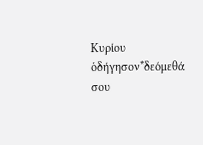Κυρίου ὁδήγησον*δεόμεθά σου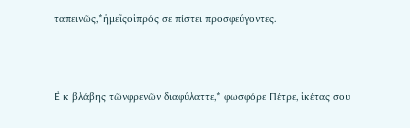ταπεινῶς,*ἡμεῖςοἱπρός σε πίστει προσφεύγοντες.



Ε̉ κ βλάβης τῶνφρενῶν διαφύλαττε,* φωσφόρε Πέτρε, ἱκέτας σου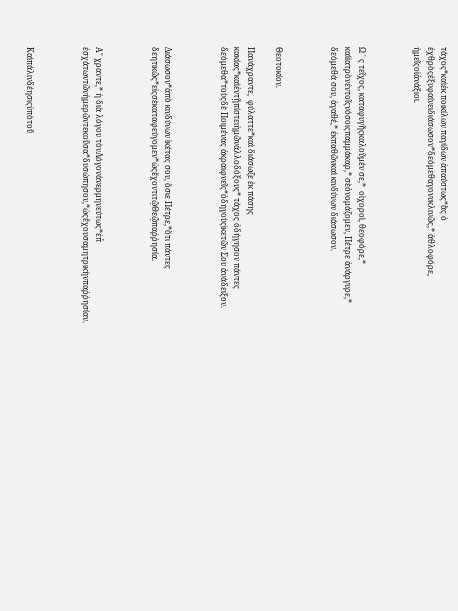τάχος*καὶἐκ ποικίλων παγίδων ἀπαύστως*ἃς ὁ ἐχθρὸςἐξυφαίνειδιάσωσον*δεόμεθαγονυκλινῶς,* ἀθλοφόρε, ἡμεῖςοἱἀνάξιοι.



Ω ῾ ς τεῖχος, καταφυγῆςκαλοῦμέν σε,*  οἱχοροὶ, θεοφόρε,* καὶἰατρὸνἐντοῖςνόσοιςπαμμάκαρ,* σὲὀνομάζομεν, Πέτρε ἀνάργυρε,* δεόμεθά σου, ἀγαθέ,* ἐκπαθῶνκαὶ κινδύνων διάσωσον.



Θεοτοκίον.

Πανάχραντε,  φύλαττε*καὶ διάσωζε ἐκ πάσης κακίας*καὶἐντῇπίστειἡμῶνἀλλοδόξους* τάχος ὁδήγησον πάντες δεόμεθα*τοὺςδὲ Ποιμένας ἀκραιφνεῖς*ὁδηγοὺςἱκετῶν Σου ἀνάδειξον.



Διάσωσον*ἀπὸ κινδύνων ἱκέτας σου, ὅσιε Πέτρε,*ὅτι πάντες δεητικῶς*εἰςσὲκαταφεύγομεν*ὡςἔχοντιτῷΘεῷπαῤῥησία.



Α῎ χραντε,* ἡ διὰ λόγου τὸνΛόγονἀνερμηνεύτως*ἐπ̉ ἐσχάτωντῶνἡμερῶντεκοῦσα*δυσώπησον,*ὡςἔχουσαμητρικὴνπαῤῥησίαν.



Καὶπάλινδέησιςὑπὸτοῦ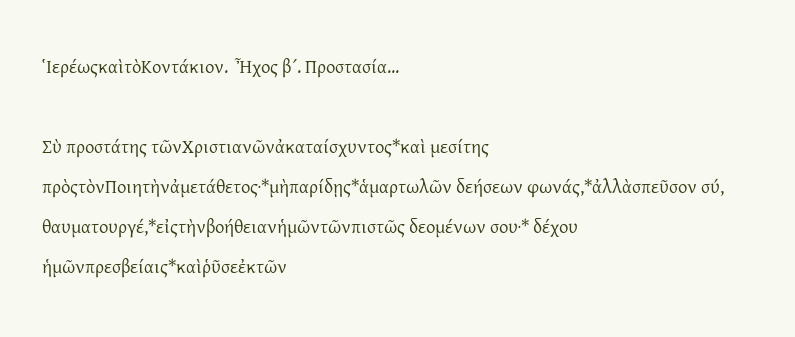῾ΙερέωςκαὶτὸΚοντάκιον.  Ἦχος β´. Προστασία...

Σὺ προστάτης τῶνΧριστιανῶνἀκαταίσχυντος*καὶ μεσίτης πρὸςτὸνΠοιητὴνἀμετάθετος·*μὴπαρίδῃς*ἁμαρτωλῶν δεήσεων φωνάς,*ἀλλὰσπεῦσον σύ, θαυματουργέ,*εἰςτὴνβοήθειανἡμῶντῶνπιστῶς δεομένων σου·* δέχου ἡμῶνπρεσβείαις*καὶῥῦσεἐκτῶν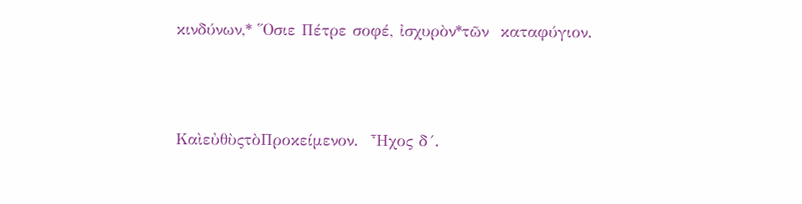κινδύνων,* ῞Οσιε Πέτρε σοφέ, ἰσχυρὸν*τῶν  καταφύγιον.



ΚαὶεὐθὺςτὸΠροκείμενον.  Ἦχος δ´.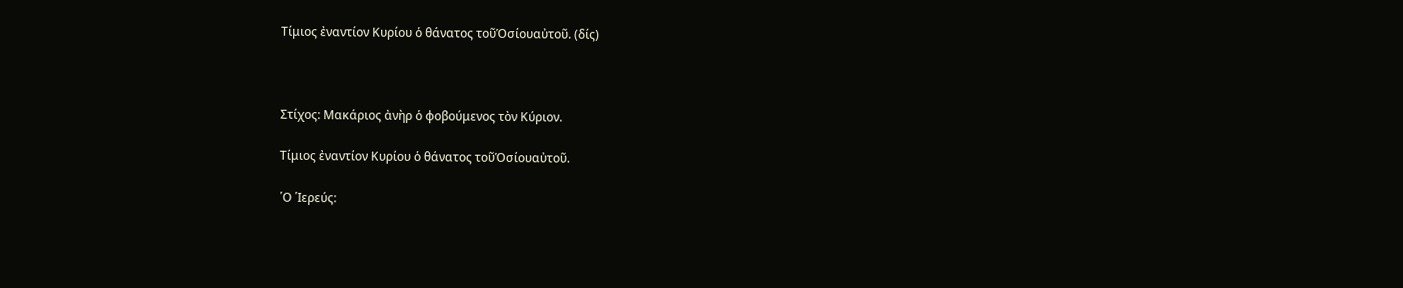Τίμιος ἐναντίον Κυρίου ὁ θάνατος τοῦὉσίουαὐτοῦ. (δίς)



Στίχος: Μακάριος ἀνὴρ ὁ φοβούμενος τὸν Κύριον.

Τίμιος ἐναντίον Κυρίου ὁ θάνατος τοῦὉσίουαὐτοῦ.

῾Ο ῾Ιερεύς: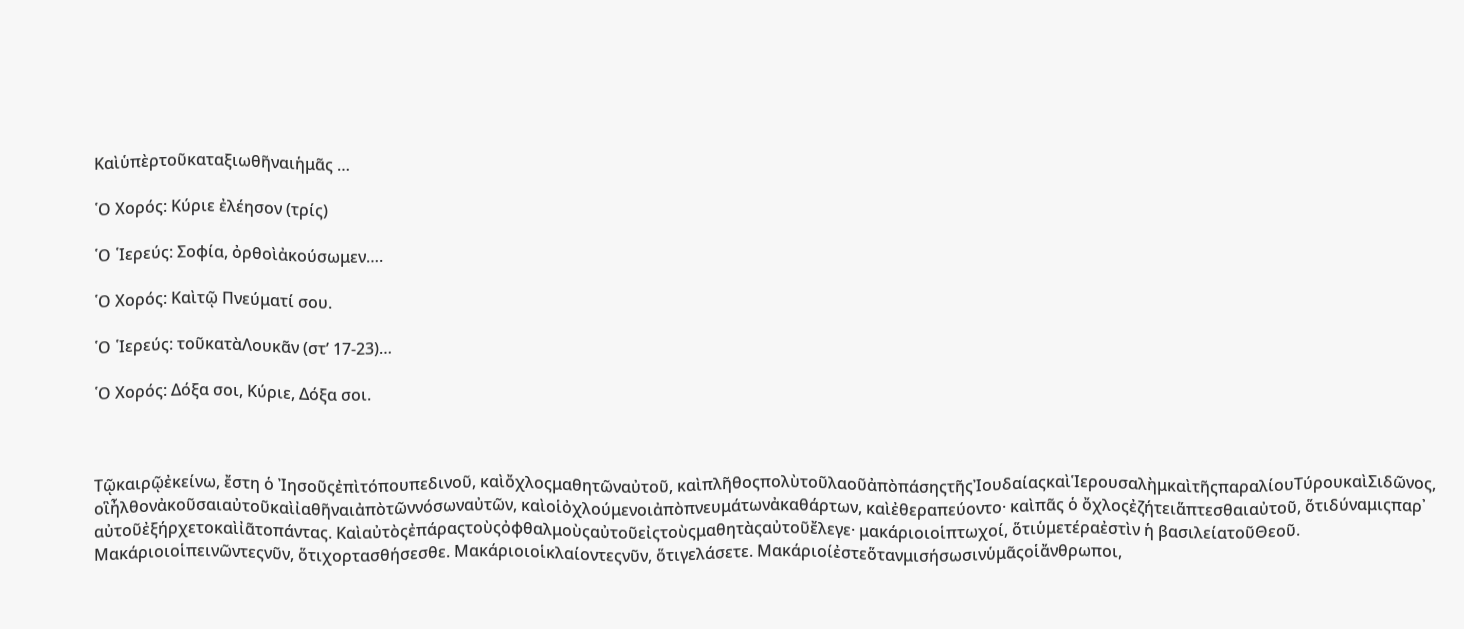Καὶὑπὲρτοῦκαταξιωθῆναιἡμᾶς …

῾Ο Χορός: Κύριε ἐλέησον (τρίς)

῾Ο ῾Ιερεύς: Σοφία, ὀρθοὶἀκούσωμεν….

῾Ο Χορός: Καὶτῷ Πνεύματί σου.

῾Ο ῾Ιερεύς: τοῦκατὰΛουκᾶν (στʹ 17-23)…

῾Ο Χορός: Δόξα σοι, Κύριε, Δόξα σοι.



Τῷκαιρῷἐκείνω, ἔστη ὁ Ἰησοῦςἐπὶτόπουπεδινοῦ, καὶὄχλοςμαθητῶναὐτοῦ, καὶπλῆθοςπολὺτοῦλαοῦἀπὸπάσηςτῆςἸουδαίαςκαὶἹερουσαλὴμκαὶτῆςπαραλίουΤύρουκαὶΣιδῶνος, οἳἦλθονἀκοῦσαιαὐτοῦκαὶἰαθῆναιἀπὸτῶννόσωναὐτῶν, καὶοἱὀχλούμενοιἀπὸπνευμάτωνἀκαθάρτων, καὶἐθεραπεύοντο· καὶπᾶς ὁ ὄχλοςἐζήτειἅπτεσθαιαὐτοῦ, ὅτιδύναμιςπαρ᾿ αὐτοῦἐξήρχετοκαὶἰᾶτοπάντας. Καὶαὐτὸςἐπάραςτοὺςὀφθαλμοὺςαὐτοῦεἰςτοὺςμαθητὰςαὐτοῦἔλεγε· μακάριοιοἱπτωχοί, ὅτιὑμετέραἐστὶν ἡ βασιλείατοῦΘεοῦ. Μακάριοιοἱπεινῶντεςνῦν, ὅτιχορτασθήσεσθε. Μακάριοιοἱκλαίοντεςνῦν, ὅτιγελάσετε. Μακάριοίἐστεὅτανμισήσωσινὑμᾶςοἱἄνθρωποι,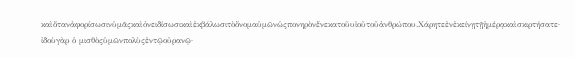καὶὅτανἀφορίσωσινὑμᾶςκαὶὀνειδίσωσικαὶἐκβάλωσιτὸὄνομαὑμῶνὡςπονηρὸνἕνεκατοῦυἱοῦτοῦἀνθρώπου.Χάρητεἐνἐκείνῃτῇἡμέρᾳκαὶσκιρτήσατε· ἰδοὺγὰρ ὁ μισθὸςὑμῶνπολὺςἐντῷοὐρανῷ·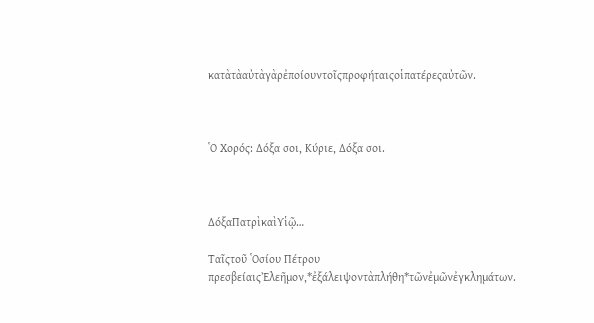κατὰτὰαὐτὰγὰρἐποίουντοῖςπροφήταιςοἱπατέρεςαὐτῶν.



῾Ο Χορός: Δόξα σοι, Κύριε, Δόξα σοι.



ΔόξαΠατρὶκαὶΥἱῷ…

Ταῖςτοῦ ῾Οσίου Πέτρου πρεσβείαιςἘλεῆμον,*ἐξάλειψοντὰπλήθη*τῶνἐμῶνἐγκλημάτων.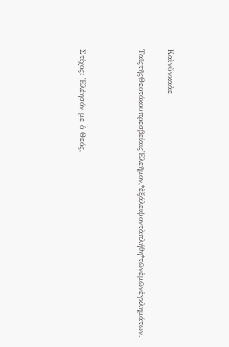Καὶνῦνκαἀε

ΤαῖςτῆςΘεοτόκουπρεσβείαιςἘλεῆμον,*ἐξάλειψοντὰπλήθη*τῶνἐμῶνἐγκλημάτων.



Στίχος: Ἐλέησόν με ὁ Θεός,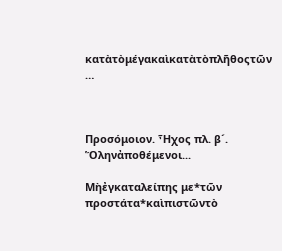κατὰτὸμέγακαὶκατὰτὸπλῆθοςτῶν …



Προσόμοιον. Ἦχος πλ. β´. Ὅληνἀποθέμενοι...

Μὴἐγκαταλείπης με*τῶν  προστάτα*καὶπιστῶντὸ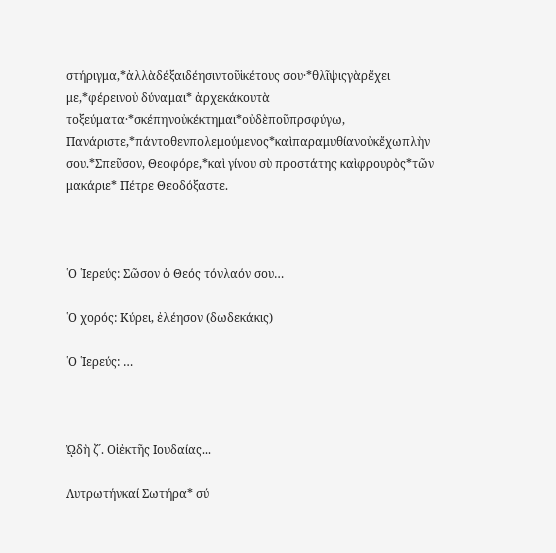στήριγμα,*ἀλλὰδέξαιδέησιντοῦἱκέτους σου·*θλῖψιςγὰρἔχει με,*φέρεινοὐ δύναμαι* ἀρχεκάκουτὰ τοξεύματα·*σκέπηνοὐκέκτημαι*οὐδὲποῦπρσφύγω, Πανάριστε,*πάντοθενπολεμούμενος*καὶπαραμυθίανοὐκἔχωπλὴν σου.*Σπεῦσον, Θεοφόρε,*καὶ γίνου σὺ προστάτης καὶφρουρὸς*τῶν μακάριε* Πέτρε Θεοδόξαστε.



῾Ο ῾Ιερεύς: Σῶσον ὁ Θεός τόνλαόν σου…

῾Ο χορός: Κύρει, ἐλέησον (δωδεκάκις)

῾Ο ῾Ιερεύς: …



ᾨδὴ ζ´. Οἱἐκτῆς Ιουδαίας...

Λυτρωτήνκαί Σωτήρα* σύ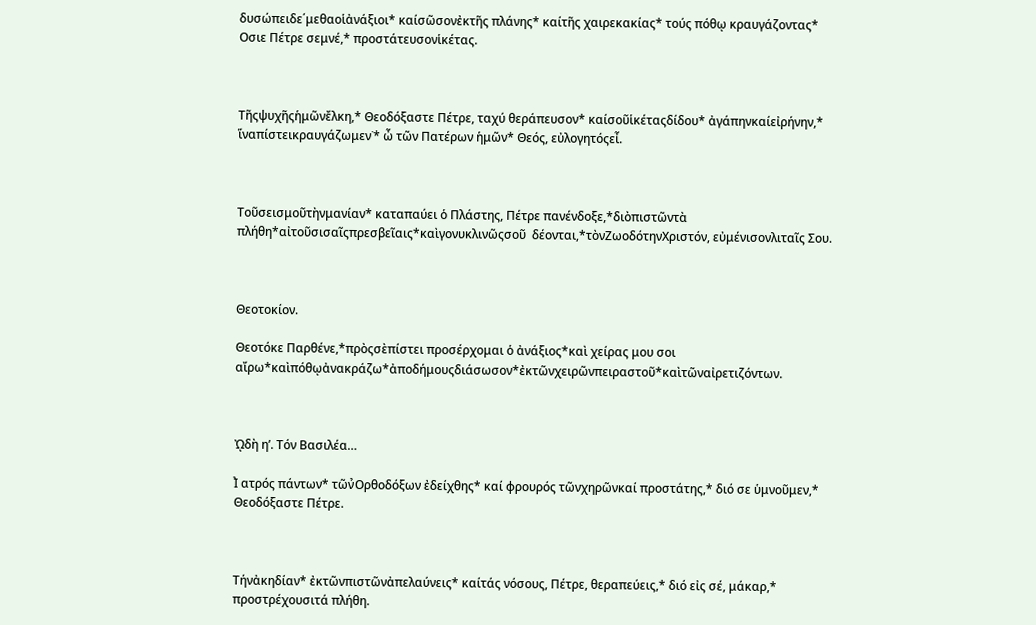δυσώπειδε΄μεθαοἱἀνάξιοι* καίσῶσονἐκτῆς πλάνης* καίτῆς χαιρεκακίας* τούς πόθῳ κραυγάζοντας* Οσιε Πέτρε σεμνέ,* προστάτευσονἱκέτας.



Τῆςψυχῆςἡμῶνἔλκη,* Θεοδόξαστε Πέτρε, ταχύ θεράπευσον* καίσοῦἱκέταςδίδου* ἀγάπηνκαίεἰρήνην,* ἵναπίστεικραυγάζωμεν˙* ὦ τῶν Πατέρων ἡμῶν* Θεός, εὐλογητόςεἶ.



Τοῦσεισμοῦτὴνμανίαν* καταπαύει ὁ Πλάστης, Πέτρε πανένδοξε,*διὸπιστῶντὰ πλήθη*αἰτοῦσισαῖςπρεσβεῖαις*καὶγονυκλινῶςσοῦ  δέονται,*τὸνΖωοδότηνΧριστόν, εὐμένισονλιταῖς Σου.



Θεοτοκίον.

Θεοτόκε Παρθένε,*πρὸςσὲπίστει προσέρχομαι ὁ ἀνάξιος*καὶ χείρας μου σοι αἴρω*καὶπόθῳἀνακράζω*ἀποδήμουςδιάσωσον*ἐκτῶνχειρῶνπειραστοῦ*καὶτῶναἰρετιζόντων.



ᾨδὴ η’. Τόν Βασιλέα…

Ι̉ ατρός πάντων* τῶν̉Ορθοδόξων ἐδείχθης* καί φρουρός τῶνχηρῶνκαί προστάτης,* διό σε ὑμνοῦμεν,* Θεοδόξαστε Πέτρε.



Τήνἀκηδίαν* ἐκτῶνπιστῶνἀπελαύνεις* καίτάς νόσους, Πέτρε, θεραπεύεις,* διό εἰς σέ, μάκαρ,* προστρέχουσιτά πλήθη.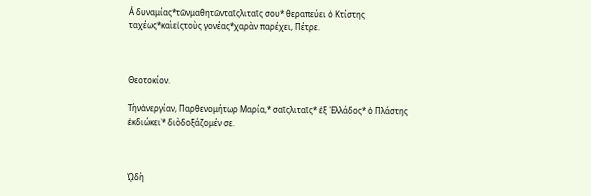Α̉ δυναμίας*τῶνμαθητῶνταῖςλιταῖς σου* θεραπεύει ὁ Κτίστης ταχέως*καὶεἰςτοὺς γονέας*χαρὰν παρέχει, Πέτρε.



Θεοτοκίον.

Τὴνἀνεργίαν, Παρθενομήτωρ Μαρία,* σαῖςλιταῖς* ἐξ ῾Ελλάδος* ὁ Πλάστης ἐκδιώκει˙* διὸδοξάζομέν σε.



ᾨδὴ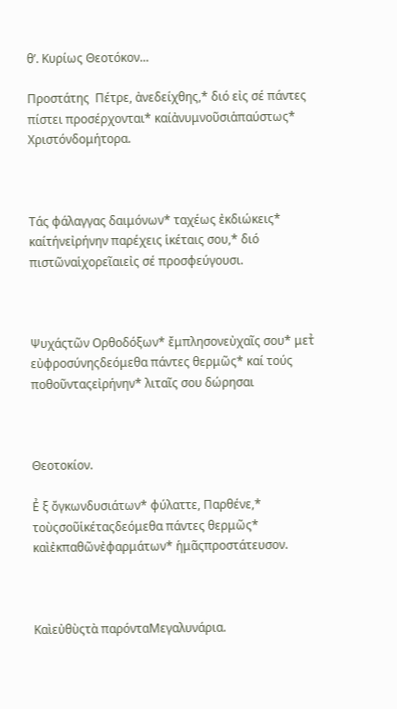θʹ. Κυρίως Θεοτόκον...

Προστάτης  Πέτρε, ἀνεδείχθης,* διό εἰς σέ πάντες πίστει προσέρχονται* καίἀνυμνοῦσιἁπαύστως* Χριστόνδομήτορα.



Τάς φάλαγγας δαιμόνων* ταχέως ἐκδιώκεις* καίτήνεἰρήνην παρέχεις ἱκέταις σου,* διό πιστῶναἱχορεῖαιεἰς σέ προσφεύγουσι.



Ψυχάςτῶν Ορθοδόξων* ἔμπλησονεὐχαῖς σου* μετ̉ εὐφροσύνηςδεόμεθα πάντες θερμῶς* καί τούς ποθοῦνταςεἰρήνην* λιταῖς σου δώρησαι



Θεοτοκίον.

Ε̉ ξ ὄγκωνδυσιάτων* φύλαττε, Παρθένε,* τοὺςσοῦἱκέταςδεόμεθα πάντες θερμῶς* καὶἐκπαθῶνἐφαρμάτων* ἡμᾶςπροστάτευσον.



Καὶεὐθὺςτὰ παρόνταΜεγαλυνάρια.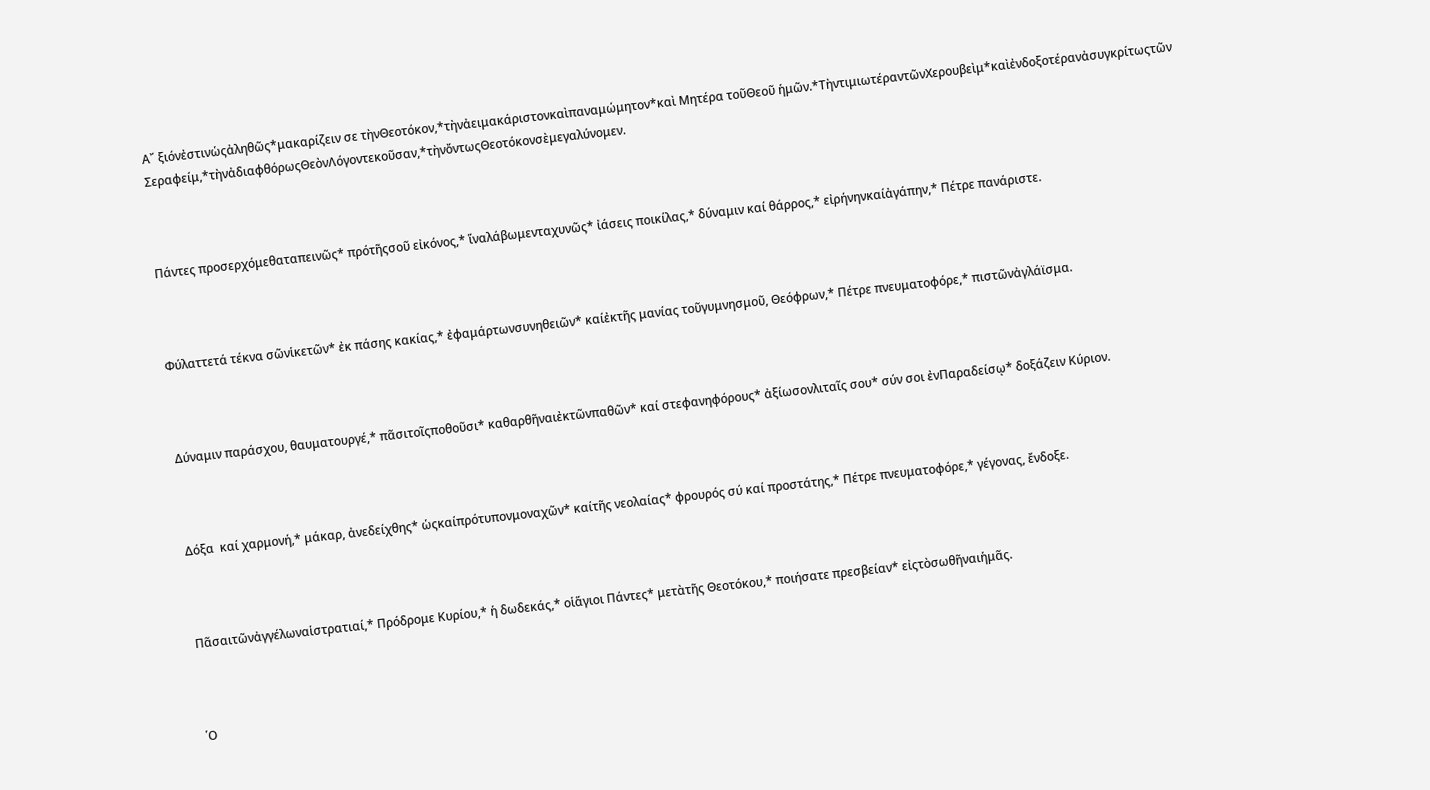Α῎ ξιόνἐστινὡςἀληθῶς*μακαρίζειν σε τὴνΘεοτόκον,*τὴνἀειμακάριστονκαὶπαναμώμητον*καὶ Μητέρα τοῦΘεοῦ ἡμῶν.*ΤὴντιμιωτέραντῶνΧερουβεὶμ*καὶἐνδοξοτέρανἀσυγκρίτωςτῶν Σεραφείμ,*τὴνἀδιαφθόρωςΘεὸνΛόγοντεκοῦσαν,*τὴνὄντωςΘεοτόκονσὲμεγαλύνομεν.



Πάντες προσερχόμεθαταπεινῶς* πρότῆςσοῦ εἰκόνος,* ἵναλάβωμενταχυνῶς* ἰάσεις ποικίλας,* δύναμιν καί θάρρος,* εἰρήνηνκαίἀγάπην,* Πέτρε πανάριστε.



Φύλαττετά τέκνα σῶνἱκετῶν* ἐκ πάσης κακίας,* ἐφαμάρτωνσυνηθειῶν* καίἐκτῆς μανίας τοῦγυμνησμοῦ, Θεόφρων,* Πέτρε πνευματοφόρε,* πιστῶνἀγλάϊσμα.



Δύναμιν παράσχου, θαυματουργέ,* πᾶσιτοῖςποθοῦσι* καθαρθῆναιἐκτῶνπαθῶν* καί στεφανηφόρους* ἀξίωσονλιταῖς σου* σύν σοι ἐνΠαραδείσῳ* δοξάζειν Κύριον.



Δόξα  καί χαρμονή,* μάκαρ, ἀνεδείχθης* ὡςκαίπρότυπονμοναχῶν* καίτῆς νεολαίας* φρουρός σύ καί προστάτης,* Πέτρε πνευματοφόρε,* γέγονας, ἔνδοξε.



Πᾶσαιτῶνἀγγέλωναἱστρατιαί,* Πρόδρομε Κυρίου,* ἡ δωδεκάς,* οἱἅγιοι Πάντες* μετὰτῆς Θεοτόκου,* ποιήσατε πρεσβείαν* εἰςτὸσωθῆναιἡμᾶς.



῾Ο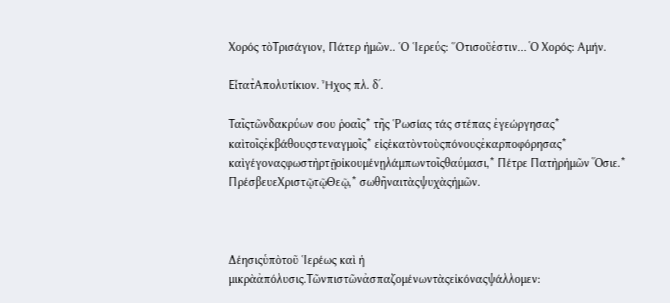Χορός τὸΤρισάγιον, Πάτερ ἡμῶν.. ῾Ο ῾Ιερεύς: ῞Οτισοῦἐστιν… Ὁ Χορός: Αμήν.

Εἶτατ̉Απολυτίκιον. Ἦχος πλ. δʹ.

Ταῖςτῶνδακρύων σου ῥοαῖς* τῆς ῾Ρωσίας τάς στέπας ἐγεώργησας* καὶτοῖςἐκβάθουςστεναγμοῖς* εἰςἑκατὸντοὺςπόνουςἐκαρποφόρησας* καὶγέγοναςφωστὴρτῇοἰκουμένῃλάμπωντοῖςθαύμασι,* Πέτρε Πατὴρἡμῶν Ὅσιε.* ΠρέσβευεΧριστῷτῷΘεῷ,* σωθῆναιτὰςψυχὰςἡμῶν.



Δέησιςὑπὸτοῦ ῾Ιερέως καὶ ἡ μικρὰἀπόλυσις.Τῶνπιστῶνἀσπαζομένωντὰςεἰκόναςψάλλομεν: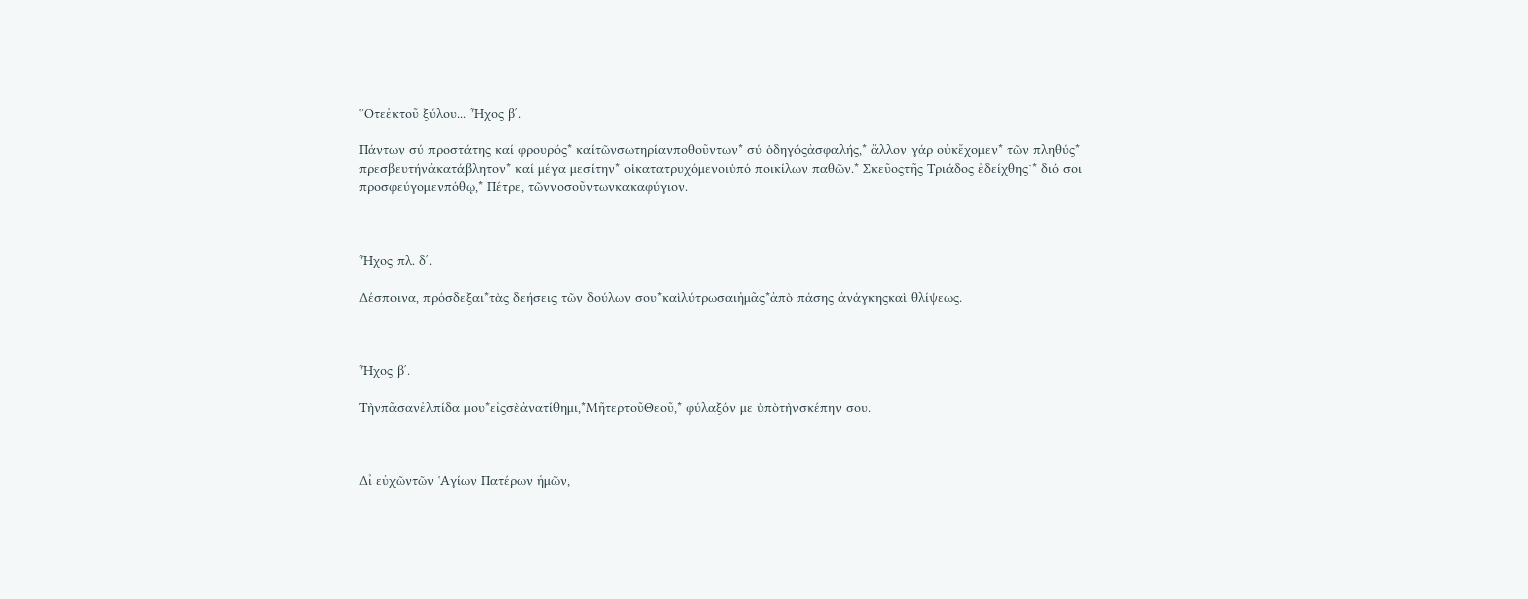῞Οτεἐκτοῦ ξύλου... ῏Ηχος βʹ.

Πάντων σύ προστάτης καί φρουρός* καίτῶνσωτηρίανποθοῦντων* σύ ὁδηγόςἀσφαλής,* ἄλλον γάρ οὐκἔχομεν* τῶν πληθύς* πρεσβευτήνἀκατάβλητον* καί μέγα μεσίτην* οἱκατατρυχόμενοιὑπό ποικίλων παθῶν.* Σκεῦοςτῆς Τριάδος ἐδείχθης˙* διό σοι προσφεύγομενπόθῳ,* Πέτρε, τῶννοσοῦντωνκακαφύγιον.



῏Ηχος πλ. δʹ.

Δέσποινα, πρόσδεξαι*τὰς δεήσεις τῶν δούλων σου*καὶλύτρωσαιἡμᾶς*ἀπὸ πάσης ἀνάγκηςκαὶ θλίψεως.



῏Ηχος βʹ.

Τὴνπᾶσανἐλπίδα μου*εἰςσὲἀνατίθημι,*ΜῆτερτοῦΘεοῦ,* φύλαξόν με ὑπὸτὴνσκέπην σου.



Δι̉ εὐχῶντῶν ῾Αγίων Πατέρων ἡμῶν,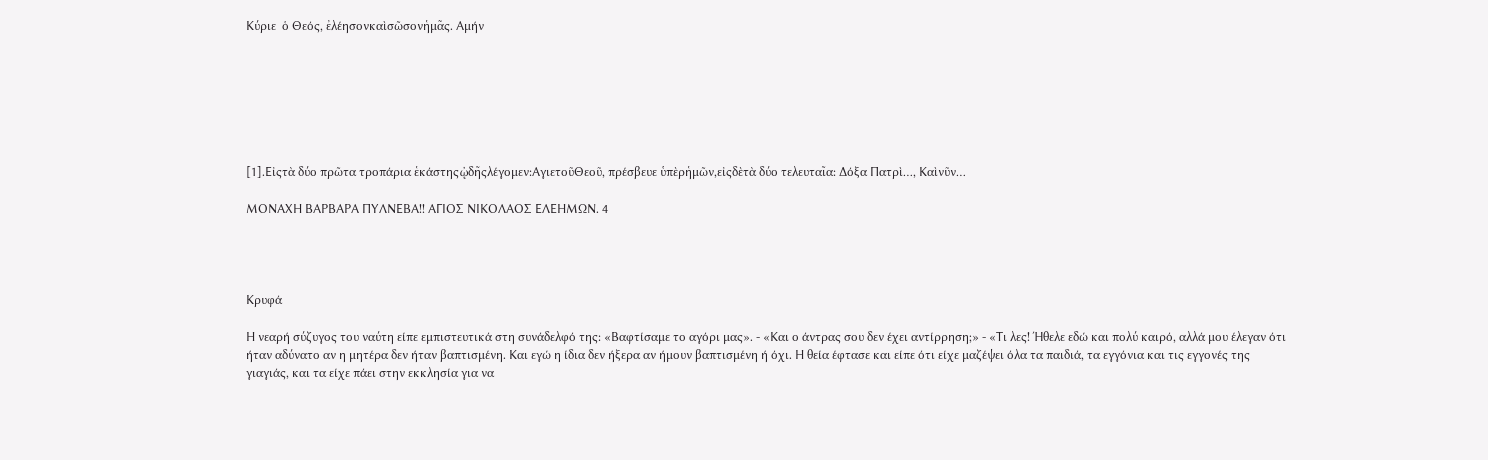Κύριε  ὁ Θεός, ἐλέησονκαὶσῶσονἡμᾶς. Αμήν







[1].Εἰςτὰ δύο πρῶτα τροπάρια ἑκάστηςᾠδῆςλέγομεν:ΑγιετοῦΘεοῦ, πρέσβευε ὑπὲρἡμῶν,εἰςδὲτὰ δύο τελευταῖα: Δόξα Πατρὶ…, Καὶνῦν…

ΜΟΝΑΧΗ ΒΑΡΒΑΡΑ ΠΥΛΝΕΒΑ!! ΑΓΙΟΣ ΝΙΚΟΛΑΟΣ ΕΛΕΗΜΩΝ. 4




Κρυφά

Η νεαρή σύζυγος του ναύτη είπε εμπιστευτικά στη συνάδελφό της: «Βαφτίσαμε το αγόρι μας». - «Και ο άντρας σου δεν έχει αντίρρηση;» - «Τι λες! Ήθελε εδώ και πολύ καιρό, αλλά μου έλεγαν ότι ήταν αδύνατο αν η μητέρα δεν ήταν βαπτισμένη. Και εγώ η ίδια δεν ήξερα αν ήμουν βαπτισμένη ή όχι. Η θεία έφτασε και είπε ότι είχε μαζέψει όλα τα παιδιά, τα εγγόνια και τις εγγονές της γιαγιάς, και τα είχε πάει στην εκκλησία για να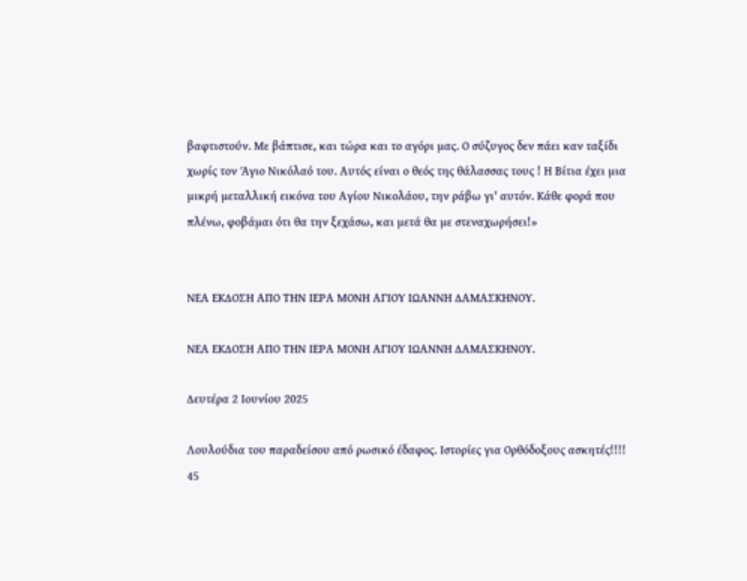βαφτιστούν. Με βάπτισε, και τώρα και το αγόρι μας. Ο σύζυγος δεν πάει καν ταξίδι χωρίς τον Άγιο Νικόλαό του. Αυτός είναι ο θεός της θάλασσας τους ! Η Βίτια έχει μια μικρή μεταλλική εικόνα του Αγίου Νικολάου, την ράβω γι' αυτόν. Κάθε φορά που πλένω, φοβάμαι ότι θα την ξεχάσω, και μετά θα με στεναχωρήσει!»


ΝΕΑ ΕΚΔΟΣΗ ΑΠΟ ΤΗΝ ΙΕΡΑ ΜΟΝΗ ΑΓΙΟΥ ΙΩΑΝΝΗ ΔΑΜΑΣΚΗΝΟΥ.

ΝΕΑ ΕΚΔΟΣΗ ΑΠΟ ΤΗΝ ΙΕΡΑ ΜΟΝΗ ΑΓΙΟΥ ΙΩΑΝΝΗ ΔΑΜΑΣΚΗΝΟΥ.

Δευτέρα 2 Ιουνίου 2025

Λουλούδια του παραδείσου από ρωσικό έδαφος. Ιστορίες για Ορθόδοξους ασκητές!!!! 45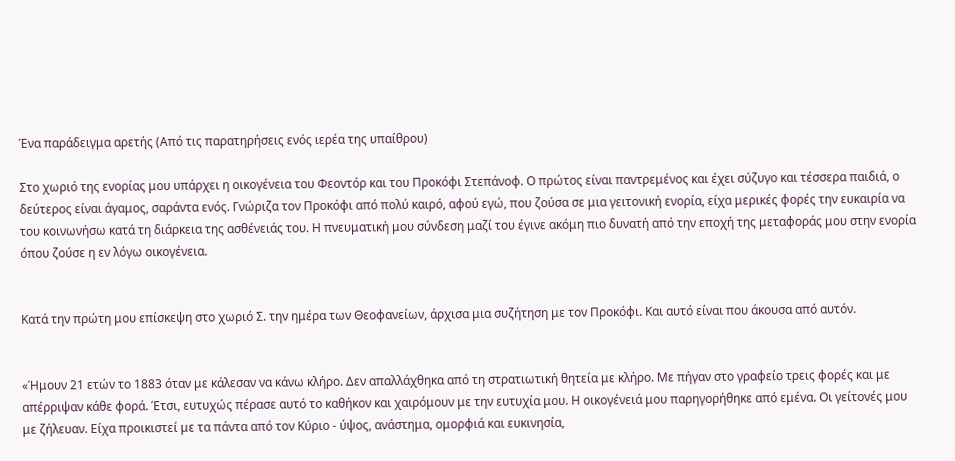Ένα παράδειγμα αρετής (Από τις παρατηρήσεις ενός ιερέα της υπαίθρου)

Στο χωριό της ενορίας μου υπάρχει η οικογένεια του Φεοντόρ και του Προκόφι Στεπάνοφ. Ο πρώτος είναι παντρεμένος και έχει σύζυγο και τέσσερα παιδιά, ο δεύτερος είναι άγαμος, σαράντα ενός. Γνώριζα τον Προκόφι από πολύ καιρό, αφού εγώ, που ζούσα σε μια γειτονική ενορία, είχα μερικές φορές την ευκαιρία να του κοινωνήσω κατά τη διάρκεια της ασθένειάς του. Η πνευματική μου σύνδεση μαζί του έγινε ακόμη πιο δυνατή από την εποχή της μεταφοράς μου στην ενορία όπου ζούσε η εν λόγω οικογένεια.


Κατά την πρώτη μου επίσκεψη στο χωριό Σ. την ημέρα των Θεοφανείων, άρχισα μια συζήτηση με τον Προκόφι. Και αυτό είναι που άκουσα από αυτόν.


«Ήμουν 21 ετών το 1883 όταν με κάλεσαν να κάνω κλήρο. Δεν απαλλάχθηκα από τη στρατιωτική θητεία με κλήρο. Με πήγαν στο γραφείο τρεις φορές και με απέρριψαν κάθε φορά. Έτσι, ευτυχώς πέρασε αυτό το καθήκον και χαιρόμουν με την ευτυχία μου. Η οικογένειά μου παρηγορήθηκε από εμένα. Οι γείτονές μου με ζήλευαν. Είχα προικιστεί με τα πάντα από τον Κύριο - ύψος, ανάστημα, ομορφιά και ευκινησία,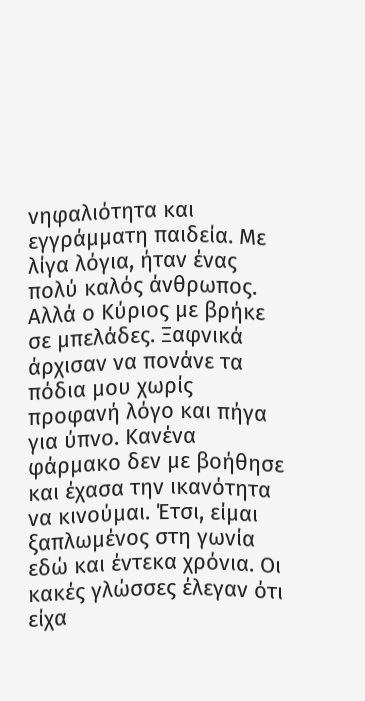νηφαλιότητα και εγγράμματη παιδεία. Με λίγα λόγια, ήταν ένας πολύ καλός άνθρωπος. Αλλά ο Κύριος με βρήκε σε μπελάδες. Ξαφνικά άρχισαν να πονάνε τα πόδια μου χωρίς προφανή λόγο και πήγα για ύπνο. Κανένα φάρμακο δεν με βοήθησε και έχασα την ικανότητα να κινούμαι. Έτσι, είμαι ξαπλωμένος στη γωνία εδώ και έντεκα χρόνια. Οι κακές γλώσσες έλεγαν ότι είχα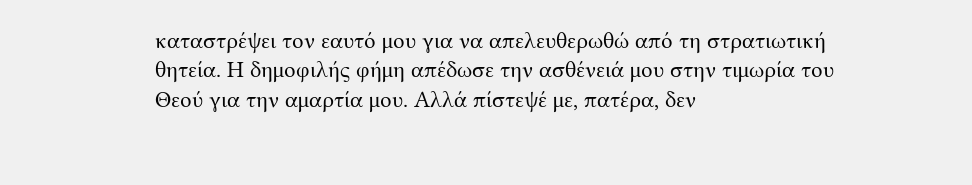καταστρέψει τον εαυτό μου για να απελευθερωθώ από τη στρατιωτική θητεία. Η δημοφιλής φήμη απέδωσε την ασθένειά μου στην τιμωρία του Θεού για την αμαρτία μου. Αλλά πίστεψέ με, πατέρα, δεν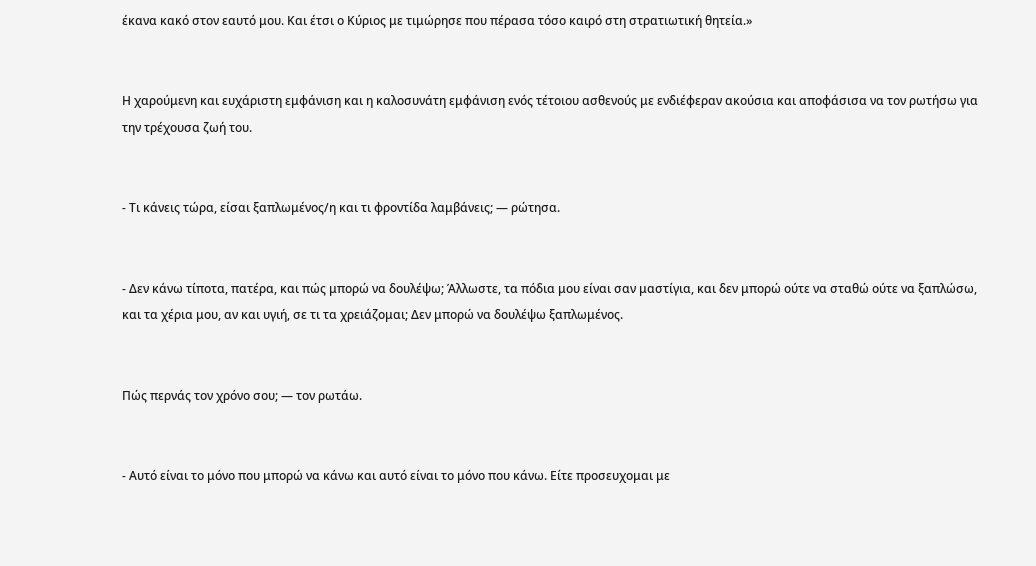έκανα κακό στον εαυτό μου. Και έτσι ο Κύριος με τιμώρησε που πέρασα τόσο καιρό στη στρατιωτική θητεία.»


Η χαρούμενη και ευχάριστη εμφάνιση και η καλοσυνάτη εμφάνιση ενός τέτοιου ασθενούς με ενδιέφεραν ακούσια και αποφάσισα να τον ρωτήσω για την τρέχουσα ζωή του.


- Τι κάνεις τώρα, είσαι ξαπλωμένος/η και τι φροντίδα λαμβάνεις; — ρώτησα.


- Δεν κάνω τίποτα, πατέρα, και πώς μπορώ να δουλέψω; Άλλωστε, τα πόδια μου είναι σαν μαστίγια, και δεν μπορώ ούτε να σταθώ ούτε να ξαπλώσω, και τα χέρια μου, αν και υγιή, σε τι τα χρειάζομαι; Δεν μπορώ να δουλέψω ξαπλωμένος.


Πώς περνάς τον χρόνο σου; — τον ρωτάω.


- Αυτό είναι το μόνο που μπορώ να κάνω και αυτό είναι το μόνο που κάνω. Είτε προσευχομαι με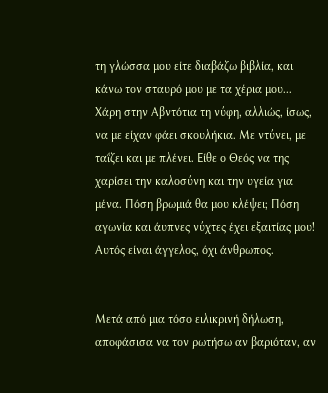τη γλώσσα μου είτε διαβάζω βιβλία, και κάνω τον σταυρό μου με τα χέρια μου... Χάρη στην Αβντότια τη νύφη, αλλιώς, ίσως, να με είχαν φάει σκουλήκια. Με ντύνει, με ταΐζει και με πλένει. Είθε ο Θεός να της χαρίσει την καλοσύνη και την υγεία για μένα. Πόση βρωμιά θα μου κλέψει; Πόση αγωνία και άυπνες νύχτες έχει εξαιτίας μου! Αυτός είναι άγγελος, όχι άνθρωπος.


Μετά από μια τόσο ειλικρινή δήλωση, αποφάσισα να τον ρωτήσω αν βαριόταν, αν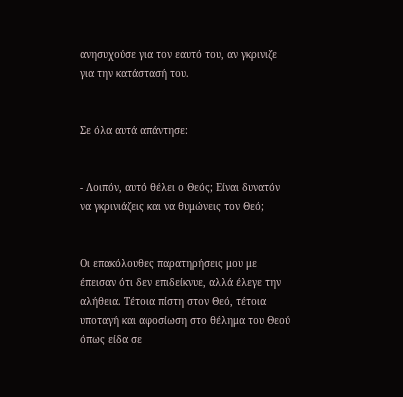ανησυχούσε για τον εαυτό του, αν γκρινιζε για την κατάστασή του.


Σε όλα αυτά απάντησε:


- Λοιπόν, αυτό θέλει ο Θεός; Είναι δυνατόν να γκρινιάζεις και να θυμώνεις τον Θεό;


Οι επακόλουθες παρατηρήσεις μου με έπεισαν ότι δεν επιδείκνυε, αλλά έλεγε την αλήθεια. Τέτοια πίστη στον Θεό, τέτοια υποταγή και αφοσίωση στο θέλημα του Θεού όπως είδα σε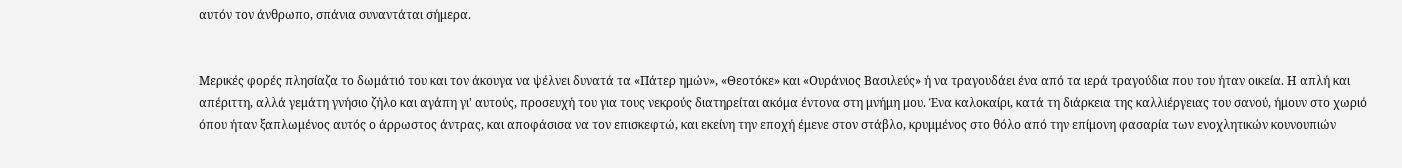αυτόν τον άνθρωπο, σπάνια συναντάται σήμερα.


Μερικές φορές πλησίαζα το δωμάτιό του και τον άκουγα να ψέλνει δυνατά τα «Πάτερ ημών», «Θεοτόκε» και «Ουράνιος Βασιλεύς» ή να τραγουδάει ένα από τα ιερά τραγούδια που του ήταν οικεία. Η απλή και απέριττη, αλλά γεμάτη γνήσιο ζήλο και αγάπη γι' αυτούς, προσευχή του για τους νεκρούς διατηρείται ακόμα έντονα στη μνήμη μου. Ένα καλοκαίρι, κατά τη διάρκεια της καλλιέργειας του σανού, ήμουν στο χωριό όπου ήταν ξαπλωμένος αυτός ο άρρωστος άντρας, και αποφάσισα να τον επισκεφτώ, και εκείνη την εποχή έμενε στον στάβλο, κρυμμένος στο θόλο από την επίμονη φασαρία των ενοχλητικών κουνουπιών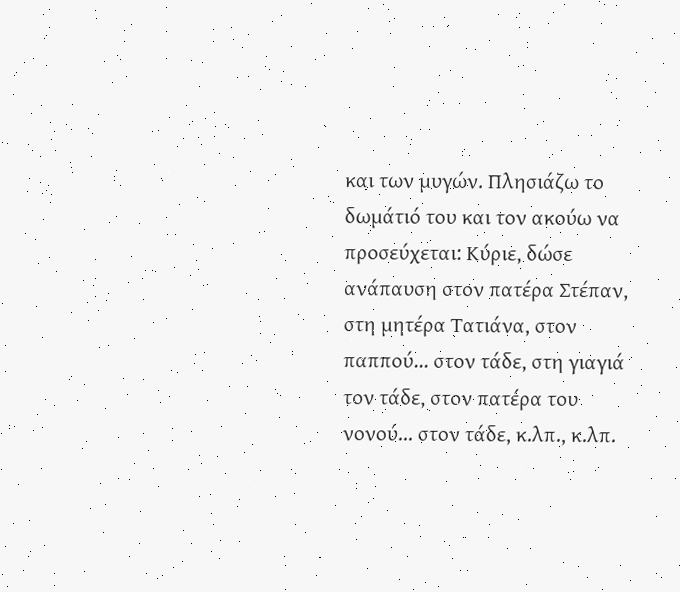και των μυγών. Πλησιάζω το δωμάτιό του και τον ακούω να προσεύχεται: Κύριε, δώσε ανάπαυση στον πατέρα Στέπαν, στη μητέρα Τατιάνα, στον παππού... στον τάδε, στη γιαγιά τον τάδε, στον πατέρα του νονού... στον τάδε, κ.λπ., κ.λπ.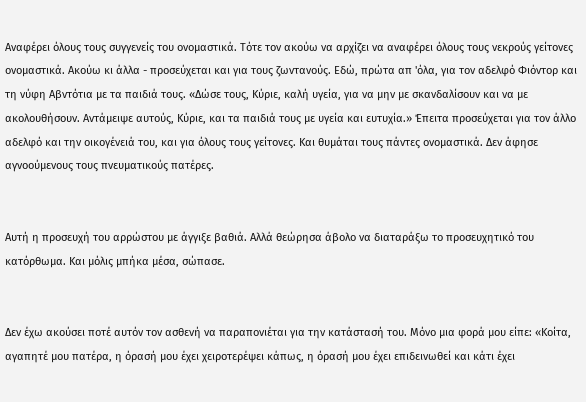Αναφέρει όλους τους συγγενείς του ονομαστικά. Τότε τον ακούω να αρχίζει να αναφέρει όλους τους νεκρούς γείτονες ονομαστικά. Ακούω κι άλλα - προσεύχεται και για τους ζωντανούς. Εδώ, πρώτα απ 'όλα, για τον αδελφό Φιόντορ και τη νύφη Αβντότια με τα παιδιά τους. «Δώσε τους, Κύριε, καλή υγεία, για να μην με σκανδαλίσουν και να με ακολουθήσουν. Αντάμειψε αυτούς, Κύριε, και τα παιδιά τους με υγεία και ευτυχία.» Έπειτα προσεύχεται για τον άλλο αδελφό και την οικογένειά του, και για όλους τους γείτονες. Και θυμάται τους πάντες ονομαστικά. Δεν άφησε αγνοούμενους τους πνευματικούς πατέρες.


Αυτή η προσευχή του αρρώστου με άγγιξε βαθιά. Αλλά θεώρησα άβολο να διαταράξω το προσευχητικό του κατόρθωμα. Και μόλις μπήκα μέσα, σώπασε.


Δεν έχω ακούσει ποτέ αυτόν τον ασθενή να παραπονιέται για την κατάστασή του. Μόνο μια φορά μου είπε: «Κοίτα, αγαπητέ μου πατέρα, η όρασή μου έχει χειροτερέψει κάπως, η όρασή μου έχει επιδεινωθεί και κάτι έχει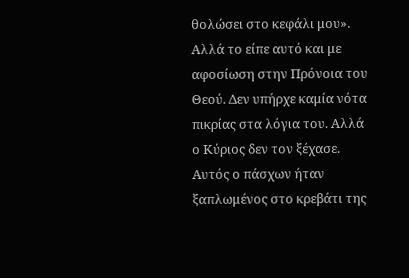θολώσει στο κεφάλι μου». Αλλά το είπε αυτό και με αφοσίωση στην Πρόνοια του Θεού. Δεν υπήρχε καμία νότα πικρίας στα λόγια του. Αλλά ο Κύριος δεν τον ξέχασε. Αυτός ο πάσχων ήταν ξαπλωμένος στο κρεβάτι της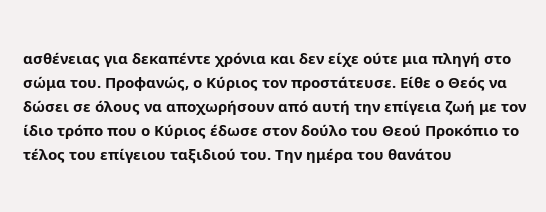ασθένειας για δεκαπέντε χρόνια και δεν είχε ούτε μια πληγή στο σώμα του. Προφανώς, ο Κύριος τον προστάτευσε. Είθε ο Θεός να δώσει σε όλους να αποχωρήσουν από αυτή την επίγεια ζωή με τον ίδιο τρόπο που ο Κύριος έδωσε στον δούλο του Θεού Προκόπιο το τέλος του επίγειου ταξιδιού του. Την ημέρα του θανάτου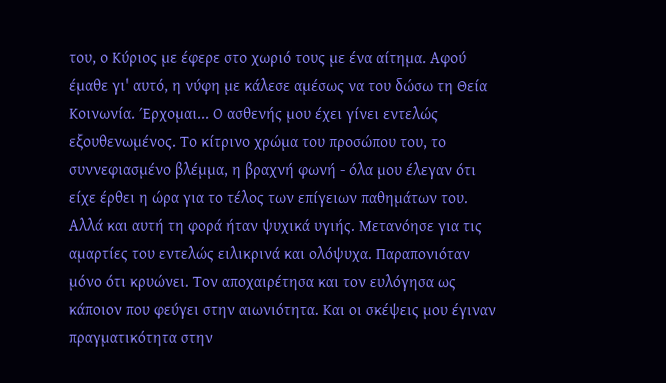του, ο Κύριος με έφερε στο χωριό τους με ένα αίτημα. Αφού έμαθε γι' αυτό, η νύφη με κάλεσε αμέσως να του δώσω τη Θεία Κοινωνία. Έρχομαι... Ο ασθενής μου έχει γίνει εντελώς εξουθενωμένος. Το κίτρινο χρώμα του προσώπου του, το συννεφιασμένο βλέμμα, η βραχνή φωνή - όλα μου έλεγαν ότι είχε έρθει η ώρα για το τέλος των επίγειων παθημάτων του. Αλλά και αυτή τη φορά ήταν ψυχικά υγιής. Μετανόησε για τις αμαρτίες του εντελώς ειλικρινά και ολόψυχα. Παραπονιόταν μόνο ότι κρυώνει. Τον αποχαιρέτησα και τον ευλόγησα ως κάποιον που φεύγει στην αιωνιότητα. Και οι σκέψεις μου έγιναν πραγματικότητα στην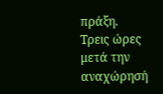πράξη. Τρεις ώρες μετά την αναχώρησή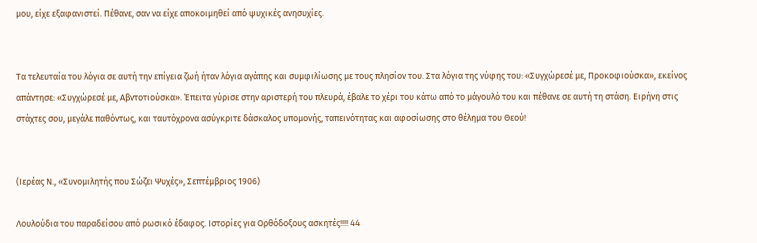μου, είχε εξαφανιστεί. Πέθανε, σαν να είχε αποκοιμηθεί από ψυχικές ανησυχίες.


Τα τελευταία του λόγια σε αυτή την επίγεια ζωή ήταν λόγια αγάπης και συμφιλίωσης με τους πλησίον του. Στα λόγια της νύφης του: «Συγχώρεσέ με, Προκοφιούσκα», εκείνος απάντησε: «Συγχώρεσέ με, Αβντοτιούσκα». Έπειτα γύρισε στην αριστερή του πλευρά, έβαλε το χέρι του κάτω από το μάγουλό του και πέθανε σε αυτή τη στάση. Ειρήνη στις στάχτες σου, μεγάλε παθόντως, και ταυτόχρονα ασύγκριτε δάσκαλος υπομονής, ταπεινότητας και αφοσίωσης στο θέλημα του Θεού!


(Ιερέας Ν., «Συνομιλητής που Σώζει Ψυχές», Σεπτέμβριος 1906)

Λουλούδια του παραδείσου από ρωσικό έδαφος. Ιστορίες για Ορθόδοξους ασκητές!!!! 44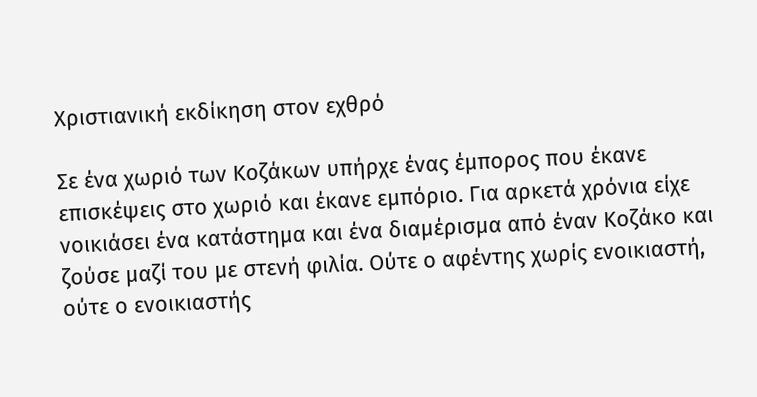Χριστιανική εκδίκηση στον εχθρό

Σε ένα χωριό των Κοζάκων υπήρχε ένας έμπορος που έκανε επισκέψεις στο χωριό και έκανε εμπόριο. Για αρκετά χρόνια είχε νοικιάσει ένα κατάστημα και ένα διαμέρισμα από έναν Κοζάκο και ζούσε μαζί του με στενή φιλία. Ούτε ο αφέντης χωρίς ενοικιαστή, ούτε ο ενοικιαστής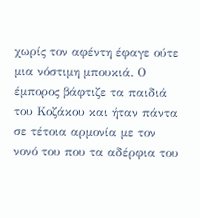χωρίς τον αφέντη έφαγε ούτε μια νόστιμη μπουκιά. Ο έμπορος βάφτιζε τα παιδιά του Κοζάκου και ήταν πάντα σε τέτοια αρμονία με τον νονό του που τα αδέρφια του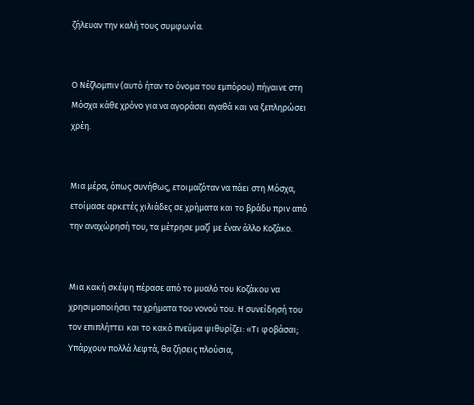ζήλευαν την καλή τους συμφωνία.


Ο Νέζλομπιν (αυτό ήταν το όνομα του εμπόρου) πήγαινε στη Μόσχα κάθε χρόνο για να αγοράσει αγαθά και να ξεπληρώσει χρέη.


Μια μέρα, όπως συνήθως, ετοιμαζόταν να πάει στη Μόσχα, ετοίμασε αρκετές χιλιάδες σε χρήματα και το βράδυ πριν από την αναχώρησή του, τα μέτρησε μαζί με έναν άλλο Κοζάκο.


Μια κακή σκέψη πέρασε από το μυαλό του Κοζάκου να χρησιμοποιήσει τα χρήματα του νονού του. Η συνείδησή του τον επιπλήττει και το κακό πνεύμα ψιθυρίζει: «Τι φοβάσαι; Υπάρχουν πολλά λεφτά, θα ζήσεις πλούσια,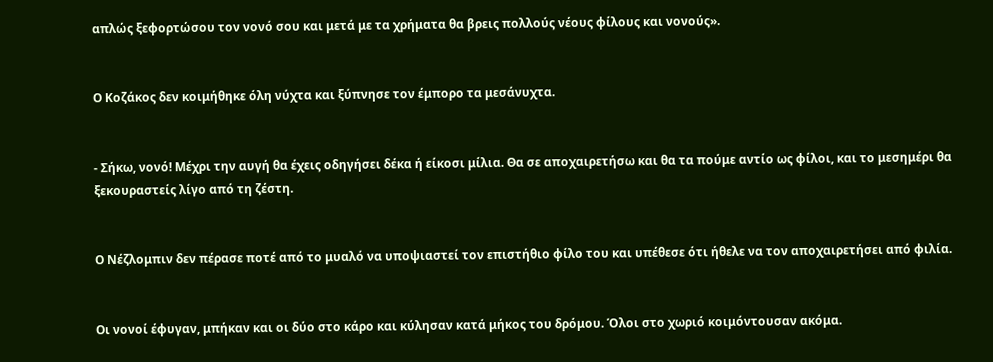απλώς ξεφορτώσου τον νονό σου και μετά με τα χρήματα θα βρεις πολλούς νέους φίλους και νονούς».


Ο Κοζάκος δεν κοιμήθηκε όλη νύχτα και ξύπνησε τον έμπορο τα μεσάνυχτα.


- Σήκω, νονό! Μέχρι την αυγή θα έχεις οδηγήσει δέκα ή είκοσι μίλια. Θα σε αποχαιρετήσω και θα τα πούμε αντίο ως φίλοι, και το μεσημέρι θα ξεκουραστείς λίγο από τη ζέστη.


Ο Νέζλομπιν δεν πέρασε ποτέ από το μυαλό να υποψιαστεί τον επιστήθιο φίλο του και υπέθεσε ότι ήθελε να τον αποχαιρετήσει από φιλία.


Οι νονοί έφυγαν, μπήκαν και οι δύο στο κάρο και κύλησαν κατά μήκος του δρόμου. Όλοι στο χωριό κοιμόντουσαν ακόμα.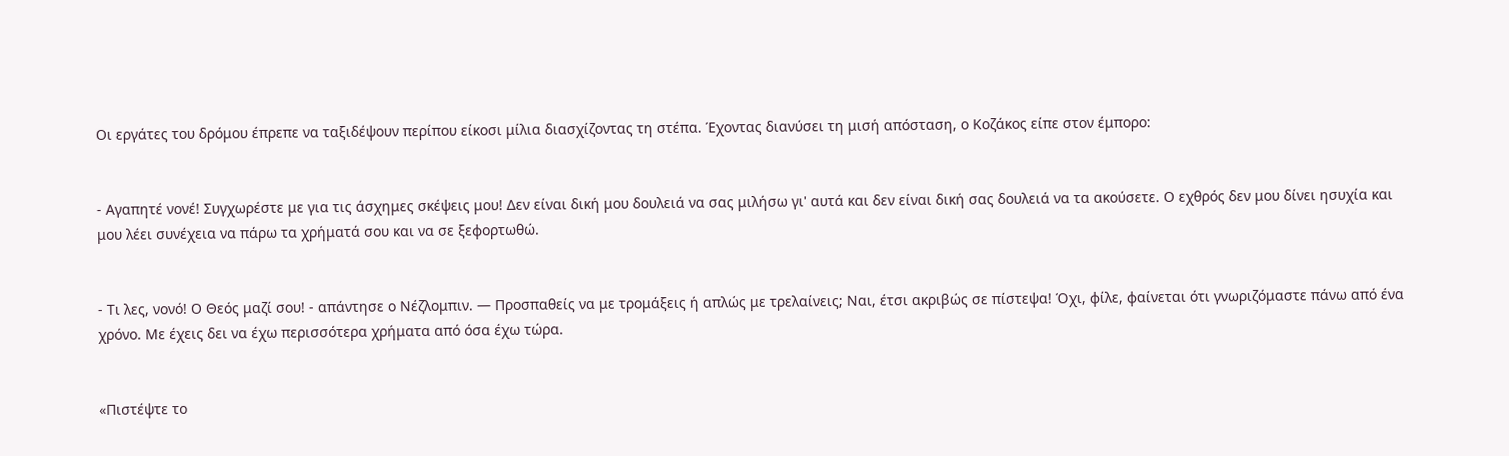Οι εργάτες του δρόμου έπρεπε να ταξιδέψουν περίπου είκοσι μίλια διασχίζοντας τη στέπα. Έχοντας διανύσει τη μισή απόσταση, ο Κοζάκος είπε στον έμπορο:


- Αγαπητέ νονέ! Συγχωρέστε με για τις άσχημες σκέψεις μου! Δεν είναι δική μου δουλειά να σας μιλήσω γι' αυτά και δεν είναι δική σας δουλειά να τα ακούσετε. Ο εχθρός δεν μου δίνει ησυχία και μου λέει συνέχεια να πάρω τα χρήματά σου και να σε ξεφορτωθώ.


- Τι λες, νονό! Ο Θεός μαζί σου! - απάντησε ο Νέζλομπιν. — Προσπαθείς να με τρομάξεις ή απλώς με τρελαίνεις; Ναι, έτσι ακριβώς σε πίστεψα! Όχι, φίλε, φαίνεται ότι γνωριζόμαστε πάνω από ένα χρόνο. Με έχεις δει να έχω περισσότερα χρήματα από όσα έχω τώρα.


«Πιστέψτε το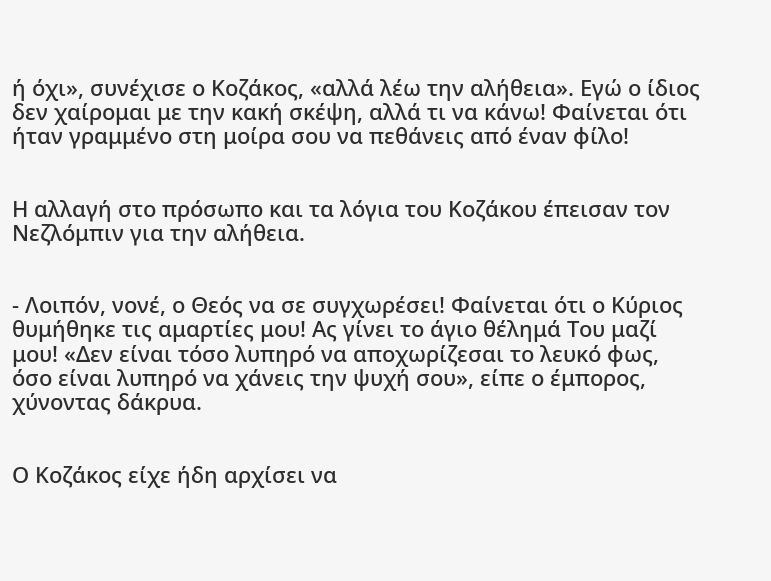ή όχι», συνέχισε ο Κοζάκος, «αλλά λέω την αλήθεια». Εγώ ο ίδιος δεν χαίρομαι με την κακή σκέψη, αλλά τι να κάνω! Φαίνεται ότι ήταν γραμμένο στη μοίρα σου να πεθάνεις από έναν φίλο!


Η αλλαγή στο πρόσωπο και τα λόγια του Κοζάκου έπεισαν τον Νεζλόμπιν για την αλήθεια.


- Λοιπόν, νονέ, ο Θεός να σε συγχωρέσει! Φαίνεται ότι ο Κύριος θυμήθηκε τις αμαρτίες μου! Ας γίνει το άγιο θέλημά Του μαζί μου! «Δεν είναι τόσο λυπηρό να αποχωρίζεσαι το λευκό φως, όσο είναι λυπηρό να χάνεις την ψυχή σου», είπε ο έμπορος, χύνοντας δάκρυα.


Ο Κοζάκος είχε ήδη αρχίσει να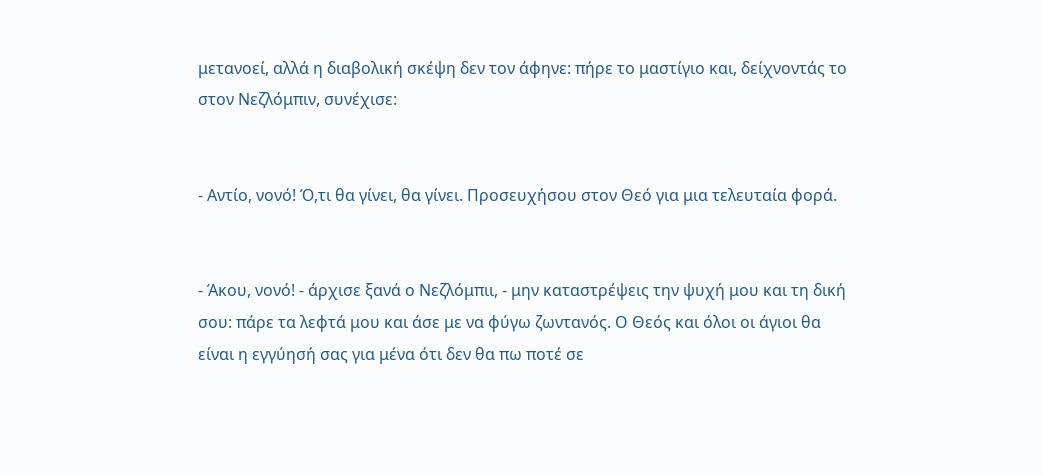μετανοεί, αλλά η διαβολική σκέψη δεν τον άφηνε: πήρε το μαστίγιο και, δείχνοντάς το στον Νεζλόμπιν, συνέχισε:


- Αντίο, νονό! Ό,τι θα γίνει, θα γίνει. Προσευχήσου στον Θεό για μια τελευταία φορά.


- Άκου, νονό! - άρχισε ξανά ο Νεζλόμπιι, - μην καταστρέψεις την ψυχή μου και τη δική σου: πάρε τα λεφτά μου και άσε με να φύγω ζωντανός. Ο Θεός και όλοι οι άγιοι θα είναι η εγγύησή σας για μένα ότι δεν θα πω ποτέ σε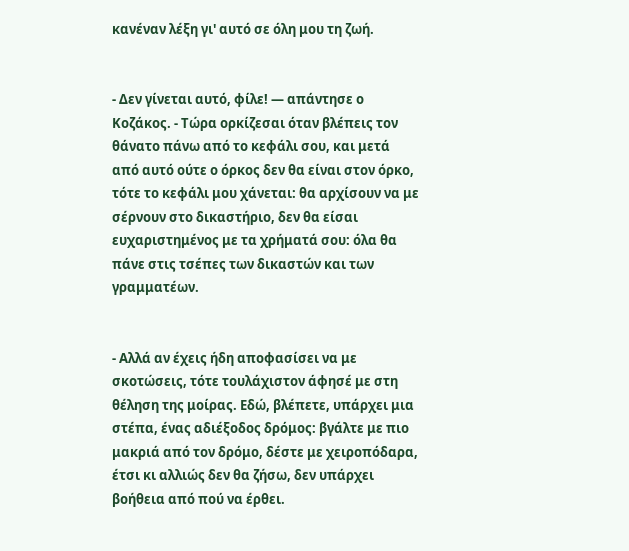κανέναν λέξη γι' αυτό σε όλη μου τη ζωή.


- Δεν γίνεται αυτό, φίλε! — απάντησε ο Κοζάκος. - Τώρα ορκίζεσαι όταν βλέπεις τον θάνατο πάνω από το κεφάλι σου, και μετά από αυτό ούτε ο όρκος δεν θα είναι στον όρκο, τότε το κεφάλι μου χάνεται: θα αρχίσουν να με σέρνουν στο δικαστήριο, δεν θα είσαι ευχαριστημένος με τα χρήματά σου: όλα θα πάνε στις τσέπες των δικαστών και των γραμματέων.


- Αλλά αν έχεις ήδη αποφασίσει να με σκοτώσεις, τότε τουλάχιστον άφησέ με στη θέληση της μοίρας. Εδώ, βλέπετε, υπάρχει μια στέπα, ένας αδιέξοδος δρόμος: βγάλτε με πιο μακριά από τον δρόμο, δέστε με χειροπόδαρα, έτσι κι αλλιώς δεν θα ζήσω, δεν υπάρχει βοήθεια από πού να έρθει.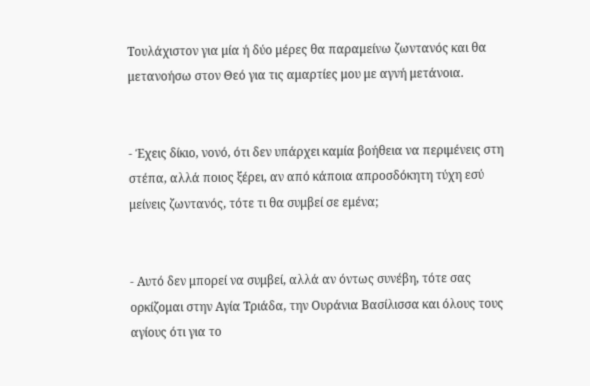Τουλάχιστον για μία ή δύο μέρες θα παραμείνω ζωντανός και θα μετανοήσω στον Θεό για τις αμαρτίες μου με αγνή μετάνοια.


- Έχεις δίκιο, νονό, ότι δεν υπάρχει καμία βοήθεια να περιμένεις στη στέπα, αλλά ποιος ξέρει, αν από κάποια απροσδόκητη τύχη εσύ μείνεις ζωντανός, τότε τι θα συμβεί σε εμένα;


- Αυτό δεν μπορεί να συμβεί, αλλά αν όντως συνέβη, τότε σας ορκίζομαι στην Αγία Τριάδα, την Ουράνια Βασίλισσα και όλους τους αγίους ότι για το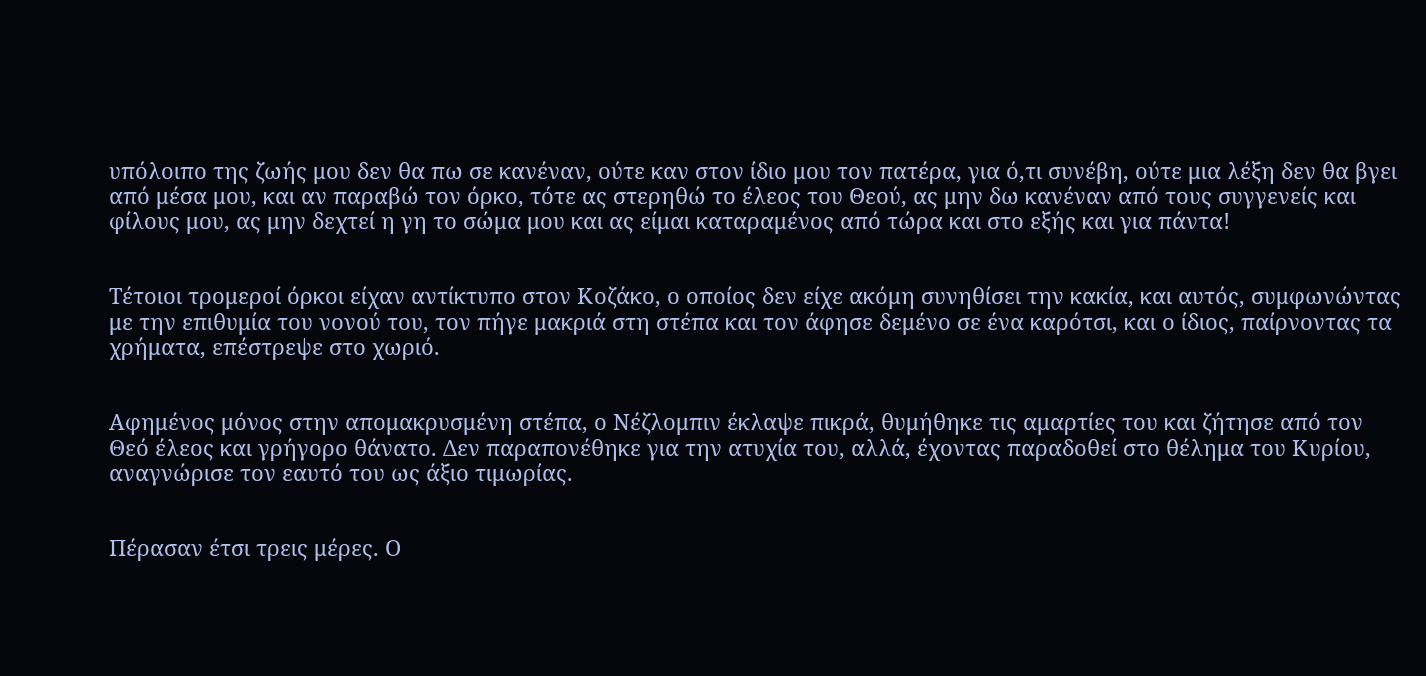υπόλοιπο της ζωής μου δεν θα πω σε κανέναν, ούτε καν στον ίδιο μου τον πατέρα, για ό,τι συνέβη, ούτε μια λέξη δεν θα βγει από μέσα μου, και αν παραβώ τον όρκο, τότε ας στερηθώ το έλεος του Θεού, ας μην δω κανέναν από τους συγγενείς και φίλους μου, ας μην δεχτεί η γη το σώμα μου και ας είμαι καταραμένος από τώρα και στο εξής και για πάντα!


Τέτοιοι τρομεροί όρκοι είχαν αντίκτυπο στον Κοζάκο, ο οποίος δεν είχε ακόμη συνηθίσει την κακία, και αυτός, συμφωνώντας με την επιθυμία του νονού του, τον πήγε μακριά στη στέπα και τον άφησε δεμένο σε ένα καρότσι, και ο ίδιος, παίρνοντας τα χρήματα, επέστρεψε στο χωριό.


Αφημένος μόνος στην απομακρυσμένη στέπα, ο Νέζλομπιν έκλαψε πικρά, θυμήθηκε τις αμαρτίες του και ζήτησε από τον Θεό έλεος και γρήγορο θάνατο. Δεν παραπονέθηκε για την ατυχία του, αλλά, έχοντας παραδοθεί στο θέλημα του Κυρίου, αναγνώρισε τον εαυτό του ως άξιο τιμωρίας.


Πέρασαν έτσι τρεις μέρες. Ο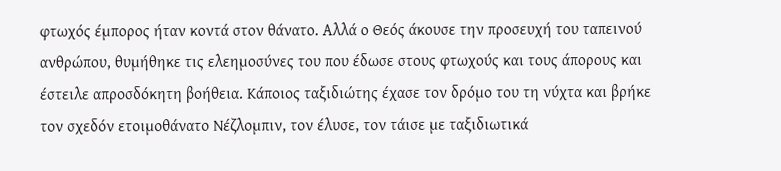φτωχός έμπορος ήταν κοντά στον θάνατο. Αλλά ο Θεός άκουσε την προσευχή του ταπεινού ανθρώπου, θυμήθηκε τις ελεημοσύνες του που έδωσε στους φτωχούς και τους άπορους και έστειλε απροσδόκητη βοήθεια. Κάποιος ταξιδιώτης έχασε τον δρόμο του τη νύχτα και βρήκε τον σχεδόν ετοιμοθάνατο Νέζλομπιν, τον έλυσε, τον τάισε με ταξιδιωτικά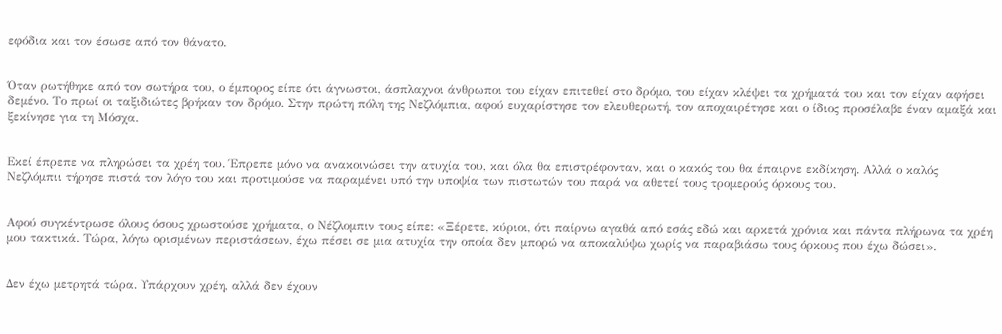εφόδια και τον έσωσε από τον θάνατο.


Όταν ρωτήθηκε από τον σωτήρα του, ο έμπορος είπε ότι άγνωστοι, άσπλαχνοι άνθρωποι του είχαν επιτεθεί στο δρόμο, του είχαν κλέψει τα χρήματά του και τον είχαν αφήσει δεμένο. Το πρωί οι ταξιδιώτες βρήκαν τον δρόμο. Στην πρώτη πόλη της Νεζλόμπια, αφού ευχαρίστησε τον ελευθερωτή, τον αποχαιρέτησε και ο ίδιος προσέλαβε έναν αμαξά και ξεκίνησε για τη Μόσχα.


Εκεί έπρεπε να πληρώσει τα χρέη του. Έπρεπε μόνο να ανακοινώσει την ατυχία του, και όλα θα επιστρέφονταν, και ο κακός του θα έπαιρνε εκδίκηση. Αλλά ο καλός Νεζλόμπιι τήρησε πιστά τον λόγο του και προτιμούσε να παραμένει υπό την υποψία των πιστωτών του παρά να αθετεί τους τρομερούς όρκους του.


Αφού συγκέντρωσε όλους όσους χρωστούσε χρήματα, ο Νέζλομπιν τους είπε: «Ξέρετε, κύριοι, ότι παίρνω αγαθά από εσάς εδώ και αρκετά χρόνια και πάντα πλήρωνα τα χρέη μου τακτικά. Τώρα, λόγω ορισμένων περιστάσεων, έχω πέσει σε μια ατυχία την οποία δεν μπορώ να αποκαλύψω χωρίς να παραβιάσω τους όρκους που έχω δώσει».


Δεν έχω μετρητά τώρα. Υπάρχουν χρέη, αλλά δεν έχουν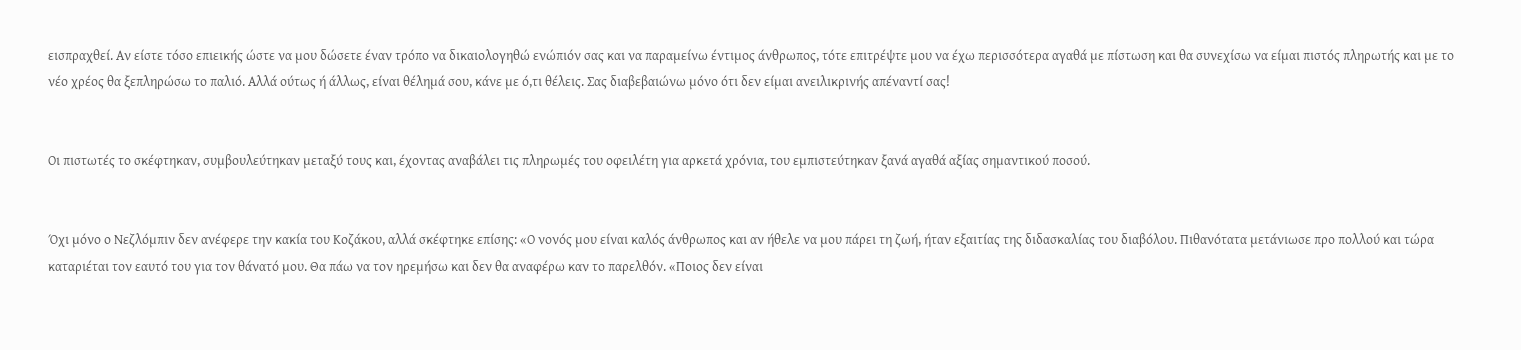εισπραχθεί. Αν είστε τόσο επιεικής ώστε να μου δώσετε έναν τρόπο να δικαιολογηθώ ενώπιόν σας και να παραμείνω έντιμος άνθρωπος, τότε επιτρέψτε μου να έχω περισσότερα αγαθά με πίστωση και θα συνεχίσω να είμαι πιστός πληρωτής και με το νέο χρέος θα ξεπληρώσω το παλιό. Αλλά ούτως ή άλλως, είναι θέλημά σου, κάνε με ό,τι θέλεις. Σας διαβεβαιώνω μόνο ότι δεν είμαι ανειλικρινής απέναντί σας!


Οι πιστωτές το σκέφτηκαν, συμβουλεύτηκαν μεταξύ τους και, έχοντας αναβάλει τις πληρωμές του οφειλέτη για αρκετά χρόνια, του εμπιστεύτηκαν ξανά αγαθά αξίας σημαντικού ποσού.


Όχι μόνο ο Νεζλόμπιν δεν ανέφερε την κακία του Κοζάκου, αλλά σκέφτηκε επίσης: «Ο νονός μου είναι καλός άνθρωπος και αν ήθελε να μου πάρει τη ζωή, ήταν εξαιτίας της διδασκαλίας του διαβόλου. Πιθανότατα μετάνιωσε προ πολλού και τώρα καταριέται τον εαυτό του για τον θάνατό μου. Θα πάω να τον ηρεμήσω και δεν θα αναφέρω καν το παρελθόν. «Ποιος δεν είναι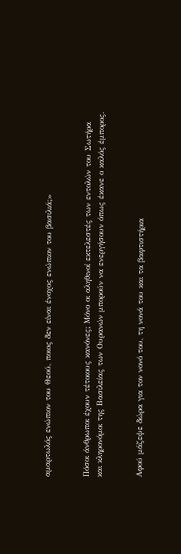αμαρτωλός ενώπιον του Θεού, ποιος δεν είναι ένοχος ενώπιον του βασιλιά;»


Πόσοι άνθρωποι έχουν τέτοιους κανόνες; Μόνο οι αληθινοί εκτελεστές των εντολών του Σωτήρα και κληρονόμοι της Βασιλείας των Ουρανών μπορούν να ενεργήσουν όπως έκανε ο καλός έμπορος.


Αφού μάζεψε δώρα για τον νονό του, τη νονά του και τα βαφτιστήρια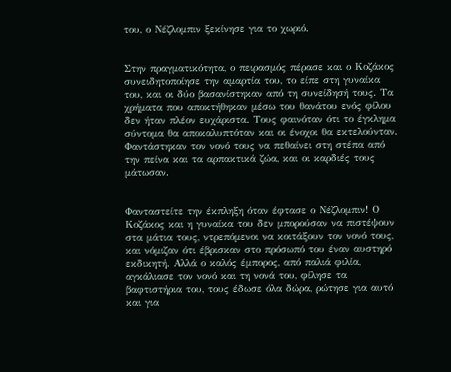του, ο Νέζλομπιν ξεκίνησε για το χωριό.


Στην πραγματικότητα, ο πειρασμός πέρασε και ο Κοζάκος συνειδητοποίησε την αμαρτία του, το είπε στη γυναίκα του, και οι δύο βασανίστηκαν από τη συνείδησή τους. Τα χρήματα που αποκτήθηκαν μέσω του θανάτου ενός φίλου δεν ήταν πλέον ευχάριστα. Τους φαινόταν ότι το έγκλημα σύντομα θα αποκαλυπτόταν και οι ένοχοι θα εκτελούνταν. Φαντάστηκαν τον νονό τους να πεθαίνει στη στέπα από την πείνα και τα αρπακτικά ζώα, και οι καρδιές τους μάτωσαν.


Φανταστείτε την έκπληξη όταν έφτασε ο Νέζλομπιν! Ο Κοζάκος και η γυναίκα του δεν μπορούσαν να πιστέψουν στα μάτια τους, ντρεπόμενοι να κοιτάξουν τον νονό τους, και νόμιζαν ότι έβρισκαν στο πρόσωπό του έναν αυστηρό εκδικητή. Αλλά ο καλός έμπορος, από παλιά φιλία, αγκάλιασε τον νονό και τη νονά του, φίλησε τα βαφτιστήρια του, τους έδωσε όλα δώρα, ρώτησε για αυτό και για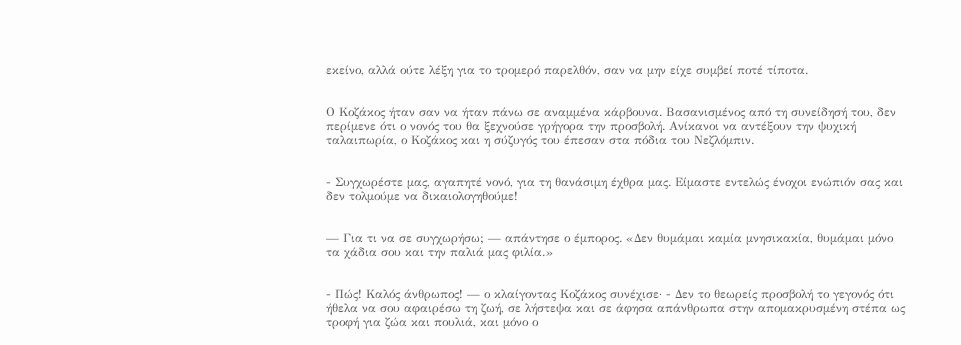εκείνο, αλλά ούτε λέξη για το τρομερό παρελθόν, σαν να μην είχε συμβεί ποτέ τίποτα.


Ο Κοζάκος ήταν σαν να ήταν πάνω σε αναμμένα κάρβουνα. Βασανισμένος από τη συνείδησή του, δεν περίμενε ότι ο νονός του θα ξεχνούσε γρήγορα την προσβολή. Ανίκανοι να αντέξουν την ψυχική ταλαιπωρία, ο Κοζάκος και η σύζυγός του έπεσαν στα πόδια του Νεζλόμπιν.


- Συγχωρέστε μας, αγαπητέ νονό, για τη θανάσιμη έχθρα μας. Είμαστε εντελώς ένοχοι ενώπιόν σας και δεν τολμούμε να δικαιολογηθούμε!


— Για τι να σε συγχωρήσω; — απάντησε ο έμπορος. «Δεν θυμάμαι καμία μνησικακία, θυμάμαι μόνο τα χάδια σου και την παλιά μας φιλία.»


- Πώς! Καλός άνθρωπος! — ο κλαίγοντας Κοζάκος συνέχισε· - Δεν το θεωρείς προσβολή το γεγονός ότι ήθελα να σου αφαιρέσω τη ζωή, σε λήστεψα και σε άφησα απάνθρωπα στην απομακρυσμένη στέπα ως τροφή για ζώα και πουλιά, και μόνο ο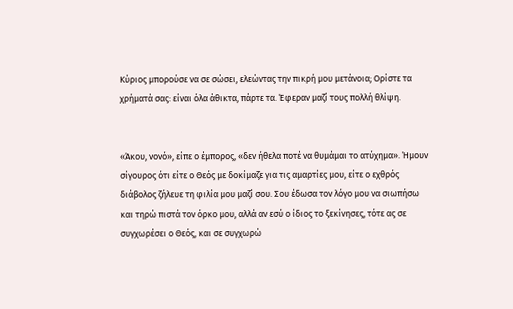Κύριος μπορούσε να σε σώσει, ελεώντας την πικρή μου μετάνοια; Ορίστε τα χρήματά σας: είναι όλα άθικτα, πάρτε τα. Έφεραν μαζί τους πολλή θλίψη.


«Άκου, νονό», είπε ο έμπορος, «δεν ήθελα ποτέ να θυμάμαι το ατύχημα». Ήμουν σίγουρος ότι είτε ο Θεός με δοκίμαζε για τις αμαρτίες μου, είτε ο εχθρός διάβολος ζήλευε τη φιλία μου μαζί σου. Σου έδωσα τον λόγο μου να σιωπήσω και τηρώ πιστά τον όρκο μου, αλλά αν εσύ ο ίδιος το ξεκίνησες, τότε ας σε συγχωρέσει ο Θεός, και σε συγχωρώ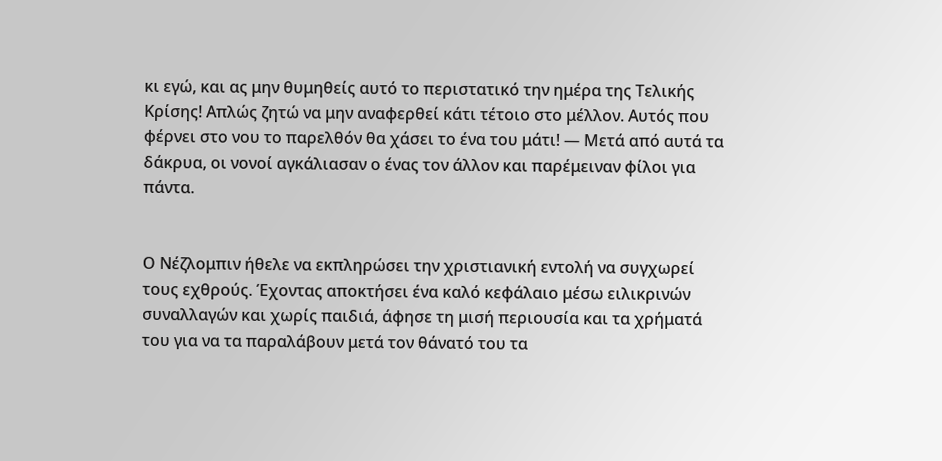κι εγώ, και ας μην θυμηθείς αυτό το περιστατικό την ημέρα της Τελικής Κρίσης! Απλώς ζητώ να μην αναφερθεί κάτι τέτοιο στο μέλλον. Αυτός που φέρνει στο νου το παρελθόν θα χάσει το ένα του μάτι! — Μετά από αυτά τα δάκρυα, οι νονοί αγκάλιασαν ο ένας τον άλλον και παρέμειναν φίλοι για πάντα.


Ο Νέζλομπιν ήθελε να εκπληρώσει την χριστιανική εντολή να συγχωρεί τους εχθρούς. Έχοντας αποκτήσει ένα καλό κεφάλαιο μέσω ειλικρινών συναλλαγών και χωρίς παιδιά, άφησε τη μισή περιουσία και τα χρήματά του για να τα παραλάβουν μετά τον θάνατό του τα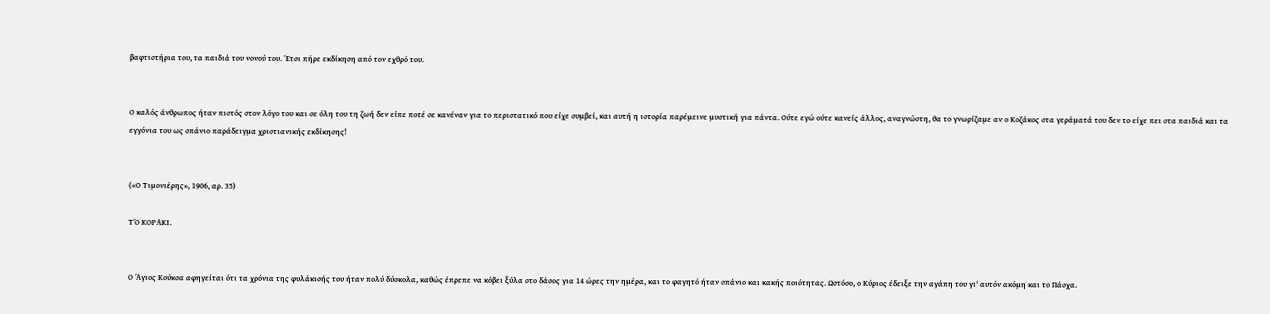βαφτιστήρια του, τα παιδιά του νονού του. Έτσι πήρε εκδίκηση από τον εχθρό του.


Ο καλός άνθρωπος ήταν πιστός στον λόγο του και σε όλη του τη ζωή δεν είπε ποτέ σε κανέναν για το περιστατικό που είχε συμβεί, και αυτή η ιστορία παρέμεινε μυστική για πάντα. Ούτε εγώ ούτε κανείς άλλος, αναγνώστη, θα το γνωρίζαμε αν ο Κοζάκος στα γεράματά του δεν το είχε πει στα παιδιά και τα εγγόνια του ως σπάνιο παράδειγμα χριστιανικής εκδίκησης!


(«Ο Τιμονιέρης», 1906, αρ. 35)

ΤΌ ΚΟΡΑΚΙ.


Ο Άγιος Κούκσα αφηγείται ότι τα χρόνια της φυλάκισής του ήταν πολύ δύσκολα, καθώς έπρεπε να κόβει ξύλα στο δάσος για 14 ώρες την ημέρα, και το φαγητό ήταν σπάνιο και κακής ποιότητας. Ωστόσο, ο Κύριος έδειξε την αγάπη του γι' αυτόν ακόμη και το Πάσχα.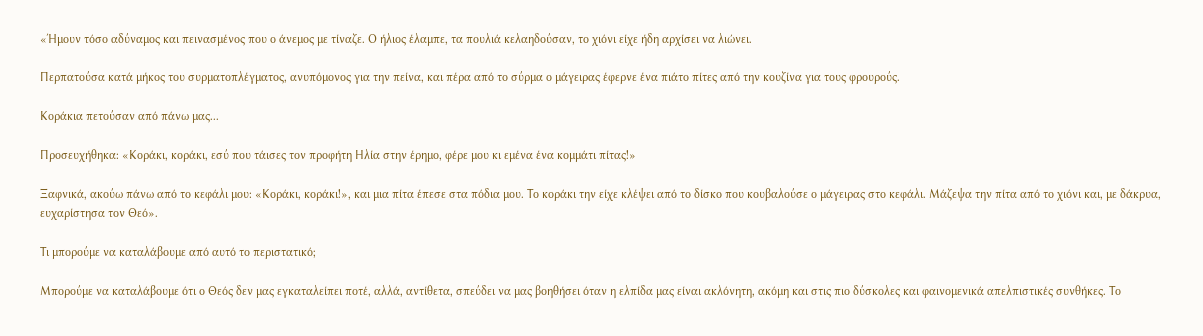«Ήμουν τόσο αδύναμος και πεινασμένος που ο άνεμος με τίναζε. Ο ήλιος έλαμπε, τα πουλιά κελαηδούσαν, το χιόνι είχε ήδη αρχίσει να λιώνει.

Περπατούσα κατά μήκος του συρματοπλέγματος, ανυπόμονος για την πείνα, και πέρα από το σύρμα ο μάγειρας έφερνε ένα πιάτο πίτες από την κουζίνα για τους φρουρούς.

Κοράκια πετούσαν από πάνω μας...

Προσευχήθηκα: «Κοράκι, κοράκι, εσύ που τάισες τον προφήτη Ηλία στην έρημο, φέρε μου κι εμένα ένα κομμάτι πίτας!»

Ξαφνικά, ακούω πάνω από το κεφάλι μου: «Κοράκι, κοράκι!», και μια πίτα έπεσε στα πόδια μου. Το κοράκι την είχε κλέψει από το δίσκο που κουβαλούσε ο μάγειρας στο κεφάλι. Μάζεψα την πίτα από το χιόνι και, με δάκρυα, ευχαρίστησα τον Θεό».

Τι μπορούμε να καταλάβουμε από αυτό το περιστατικό;

Μπορούμε να καταλάβουμε ότι ο Θεός δεν μας εγκαταλείπει ποτέ, αλλά, αντίθετα, σπεύδει να μας βοηθήσει όταν η ελπίδα μας είναι ακλόνητη, ακόμη και στις πιο δύσκολες και φαινομενικά απελπιστικές συνθήκες. Το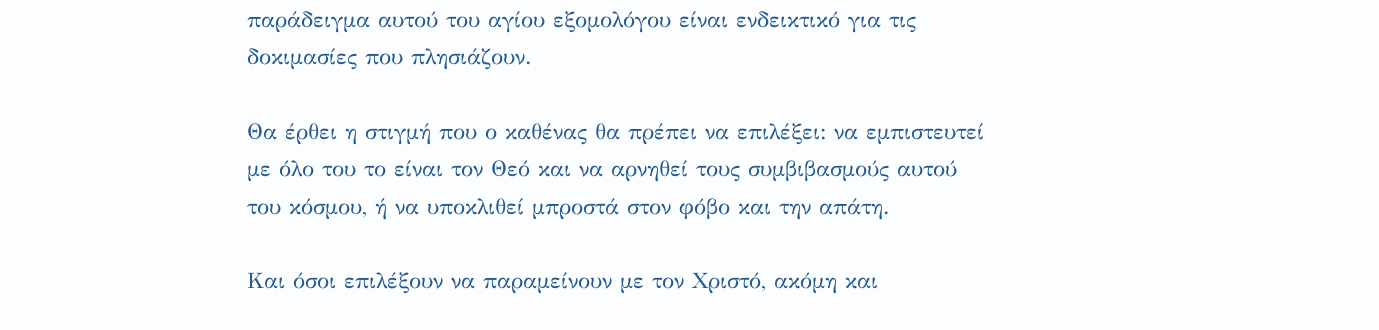παράδειγμα αυτού του αγίου εξομολόγου είναι ενδεικτικό για τις δοκιμασίες που πλησιάζουν.

Θα έρθει η στιγμή που ο καθένας θα πρέπει να επιλέξει: να εμπιστευτεί με όλο του το είναι τον Θεό και να αρνηθεί τους συμβιβασμούς αυτού του κόσμου, ή να υποκλιθεί μπροστά στον φόβο και την απάτη.

Και όσοι επιλέξουν να παραμείνουν με τον Χριστό, ακόμη και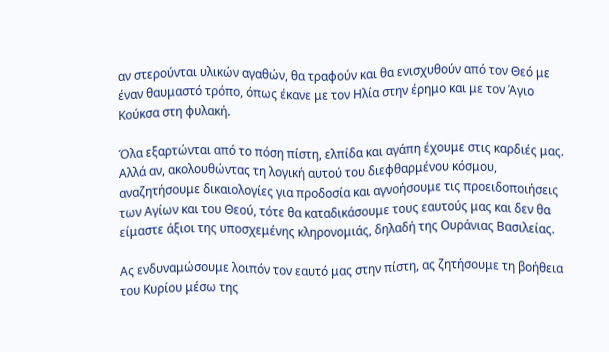αν στερούνται υλικών αγαθών, θα τραφούν και θα ενισχυθούν από τον Θεό με έναν θαυμαστό τρόπο, όπως έκανε με τον Ηλία στην έρημο και με τον Άγιο Κούκσα στη φυλακή.

Όλα εξαρτώνται από το πόση πίστη, ελπίδα και αγάπη έχουμε στις καρδιές μας. Αλλά αν, ακολουθώντας τη λογική αυτού του διεφθαρμένου κόσμου, αναζητήσουμε δικαιολογίες για προδοσία και αγνοήσουμε τις προειδοποιήσεις των Αγίων και του Θεού, τότε θα καταδικάσουμε τους εαυτούς μας και δεν θα είμαστε άξιοι της υποσχεμένης κληρονομιάς, δηλαδή της Ουράνιας Βασιλείας.

Ας ενδυναμώσουμε λοιπόν τον εαυτό μας στην πίστη, ας ζητήσουμε τη βοήθεια του Κυρίου μέσω της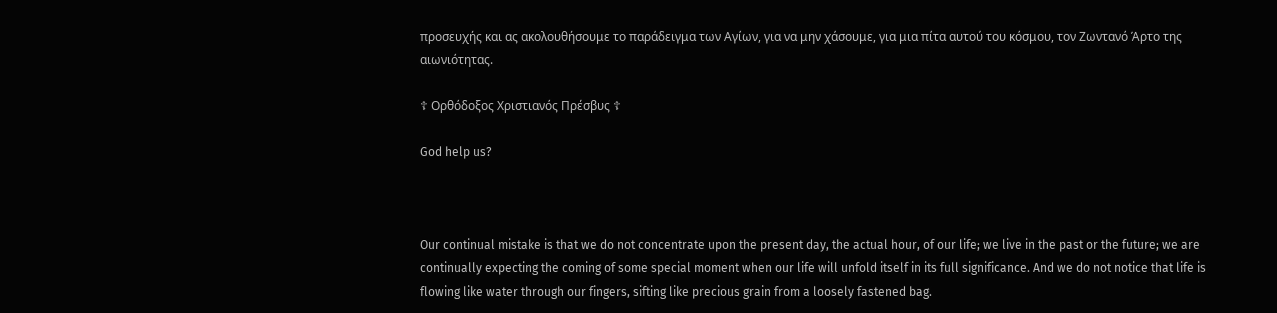προσευχής και ας ακολουθήσουμε το παράδειγμα των Αγίων, για να μην χάσουμε, για μια πίτα αυτού του κόσμου, τον Ζωντανό Άρτο της αιωνιότητας.

☦ Ορθόδοξος Χριστιανός Πρέσβυς ☦

God help us?



Our continual mistake is that we do not concentrate upon the present day, the actual hour, of our life; we live in the past or the future; we are continually expecting the coming of some special moment when our life will unfold itself in its full significance. And we do not notice that life is flowing like water through our fingers, sifting like precious grain from a loosely fastened bag.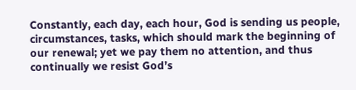Constantly, each day, each hour, God is sending us people, circumstances, tasks, which should mark the beginning of our renewal; yet we pay them no attention, and thus continually we resist God’s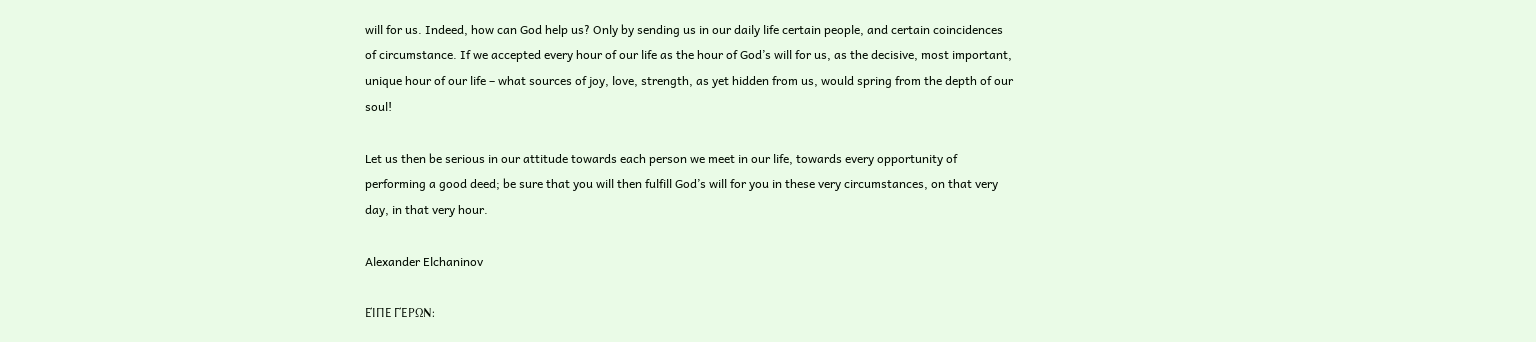will for us. Indeed, how can God help us? Only by sending us in our daily life certain people, and certain coincidences of circumstance. If we accepted every hour of our life as the hour of God’s will for us, as the decisive, most important, unique hour of our life – what sources of joy, love, strength, as yet hidden from us, would spring from the depth of our soul!

Let us then be serious in our attitude towards each person we meet in our life, towards every opportunity of performing a good deed; be sure that you will then fulfill God’s will for you in these very circumstances, on that very day, in that very hour.

Alexander Elchaninov

ΕΊΠΕ ΓΈΡΩΝ: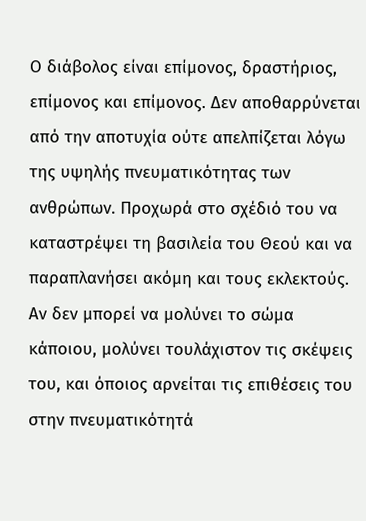Ο διάβολος είναι επίμονος, δραστήριος, επίμονος και επίμονος. Δεν αποθαρρύνεται από την αποτυχία ούτε απελπίζεται λόγω της υψηλής πνευματικότητας των ανθρώπων. Προχωρά στο σχέδιό του να καταστρέψει τη βασιλεία του Θεού και να παραπλανήσει ακόμη και τους εκλεκτούς. Αν δεν μπορεί να μολύνει το σώμα κάποιου, μολύνει τουλάχιστον τις σκέψεις του, και όποιος αρνείται τις επιθέσεις του στην πνευματικότητά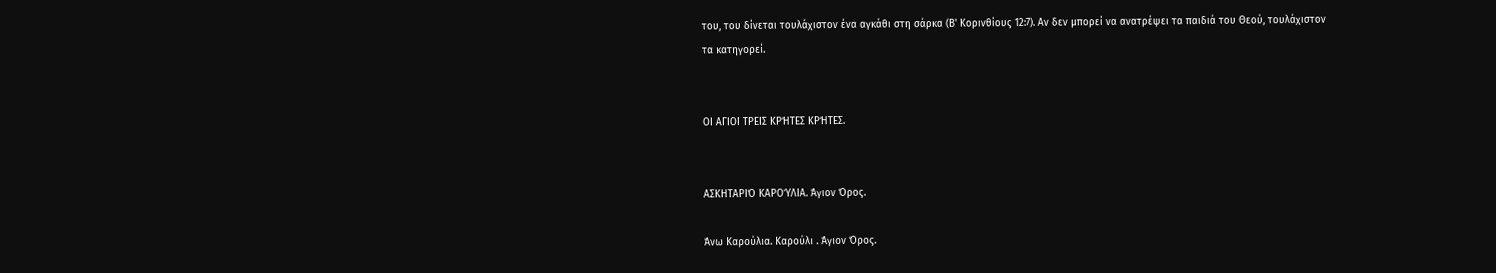του, του δίνεται τουλάχιστον ένα αγκάθι στη σάρκα (Β' Κορινθίους 12:7). Αν δεν μπορεί να ανατρέψει τα παιδιά του Θεού, τουλάχιστον τα κατηγορεί.


ΟΙ ΑΓΙΟΙ ΤΡΕΙΣ ΚΡΉΤΕΣ ΚΡΉΤΕΣ.


ΑΣΚΗΤΑΡΙΌ ΚΑΡΟΎΛΙΑ. Άγιον Όρος.

Άνω Καρούλια. Καρούλι . Άγιον Όρος.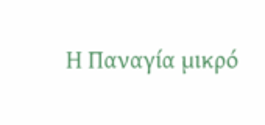Η Παναγία μικρό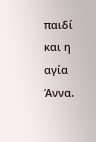παιδί και η αγία Άννα.